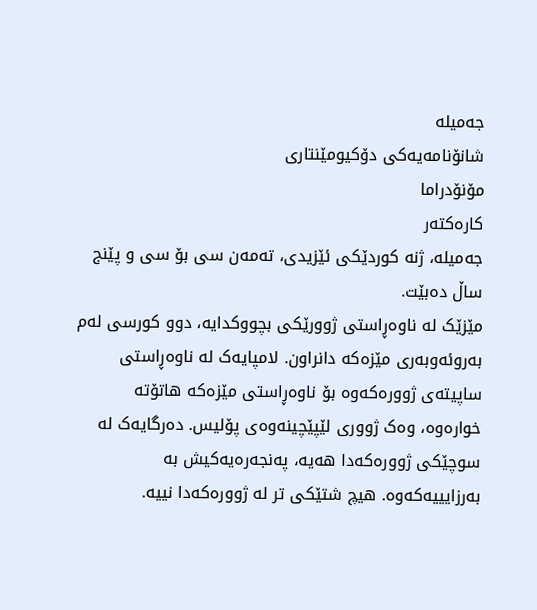جەمیلە
شانۆنامەیەکی دۆکیومێنتاری
مۆنۆدراما
کارەکتەر
جەمیلە، ژنە کوردێکی ئێزیدی، تەمەن سی بۆ سی و پێنج ساڵ دەبێت.
مێزێک لە ناوەڕاستی ژوورێکی بچووكدایه، دوو کورسی لەم بەروئەوبەری مێزەکە دانراون. لامپایەک لە ناوەڕاستی ساپیتەی ژوورەکەوە بۆ ناوەڕاستی مێزەکە هاتۆتە خوارەوە، وەک ژووری لێپێچینەوەی پۆلیس. دەرگایەک لە سوچێکی ژوورەکەدا هەیە، پەنجەرەیەکیش بە بەرزایییەکەوە. هیچ شتێکی تر لە ژوورەکەدا نییە.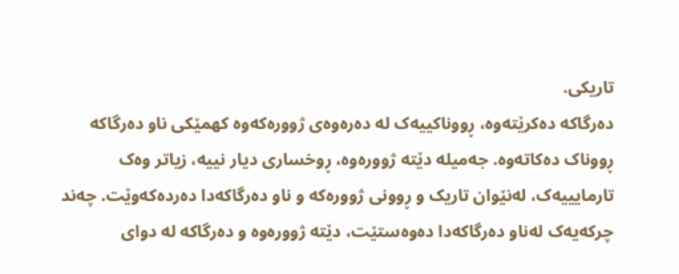تاریکی.
دەرگاکە دەکرێتەوە، ڕووناکییەک لە دەرەوەی ژوورەکەوە کهمێکی ناو دەرگاکە ڕووناک دەکاتەوە. جەمیلە دێتە ژوورەوە، ڕوخساری دیار نییە، زیاتر وەک تارمایییەک، لەنێوان تاریک و ڕوونی ژوورەکە و ناو دەرگاکەدا دەردەکەوێت. چەند چرکەیەک لەناو دەرگاکەدا دەوەستێت، دێتە ژوورەوە و دەرگاکە لە دوای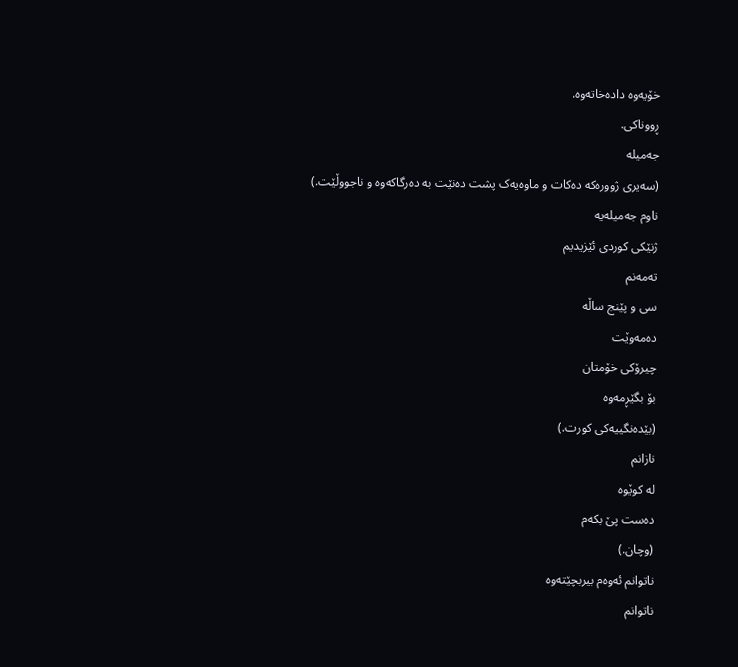خۆیەوە دادەخاتەوە.
ڕووناکی.
جەمیلە
(سەیری ژوورەکە دەکات و ماوەیەک پشت دەنێت بە دەرگاکەوە و ناجووڵێت.)
ناوم جەمیلەیە
ژنێکی کوردی ئێزیدیم
تەمەنم
سی و پێنج ساڵە
دەمەوێت
چیرۆکی خۆمتان
بۆ بگێڕمەوە
(بێدەنگییەکی کورت.)
نازانم
لە کوێوە
دەست پێ بکەم
(وچان.)
ناتوانم ئەوەم بیربچێتەوە
ناتوانم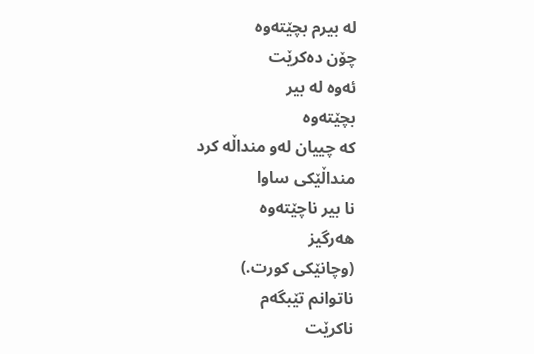لە بیرم بچێتەوە
چۆن دەکرێت
ئەوە لە بیر
بچێتەوە
کە چییان لەو منداڵە کرد
منداڵێکی ساوا
نا بیر ناچێتەوە
هەرگیز
(وچانێکی کورت.)
ناتوانم تێبگەم
ناکرێت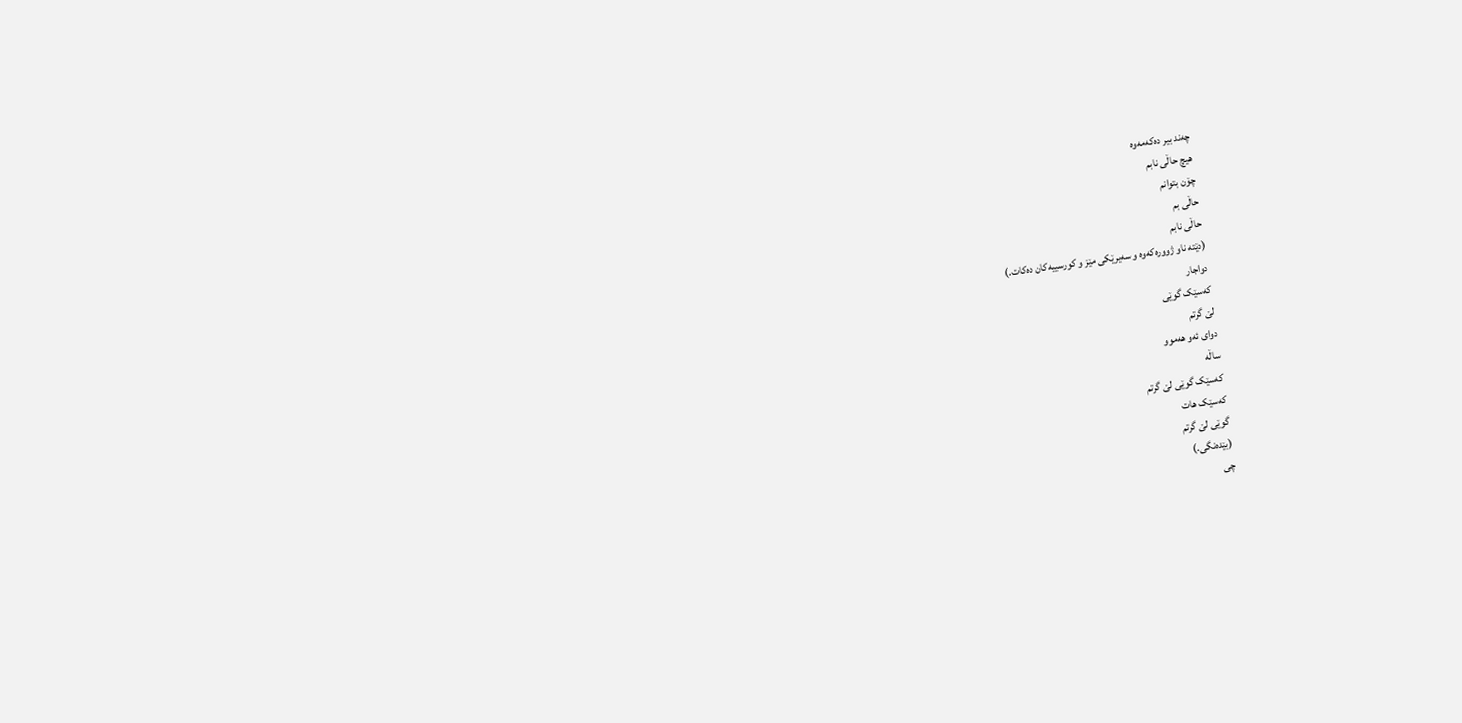چەند بیر دەکەمەوە
هیچ حاڵی نابم
چۆن بتوانم
حاڵی بم
حاڵی نابم
(دێتە ناو ژوورەکەوە و سەیرێکی مێز و کورسییەکان دەکات.)
دواجار
کەسێک گوێی
لێ گرتم
دوای ئەو هەموو
ساڵە
کەسێک گوێی لێ گرتم
کەسێک هات
گوێی لێ گرتم
(بێدەنگی.)
چی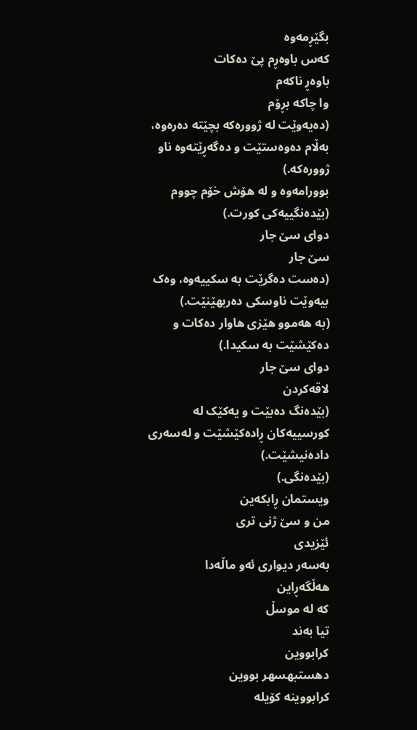بگێڕمەوە
کەس باوەڕم پێ دەکات
باوەڕ ناکەم
وا چاکە بڕۆم
(دەیەوێت لە ژوورەکە بچێتە دەرەوە، بەڵام دەوەستێت و دەگەڕێتەوە ناو ژوورەکە.)
بوورامەوە و لە هۆش خۆم چووم
(بێدەنگییەکی کورت.)
دوای سێ جار
سێ جار
(دەست دەگرێت بە سکییەوە، وەک بیەوێت ناوسکی دەربهێنێت.)
(بە هەموو هێزی هاوار دەکات و دەکێشێت بە سکیدا.)
دوای سێ جار
لاقەکردن
(بێدەنگ دەبێت و یەکێک لە کورسییەکان ڕادەکێشێت و لەسەری دادەنیشێت.)
(بێدەنگی.)
ویستمان ڕابکەین
من و سێ ژنی تری
ئێزیدی
بەسەر دیواری ئەو ماڵەدا
هەڵگەڕاین
کە لە موسڵ
تیا بەند
کرابووین
دهستبهسهر بووین
کرابووینە کۆیلە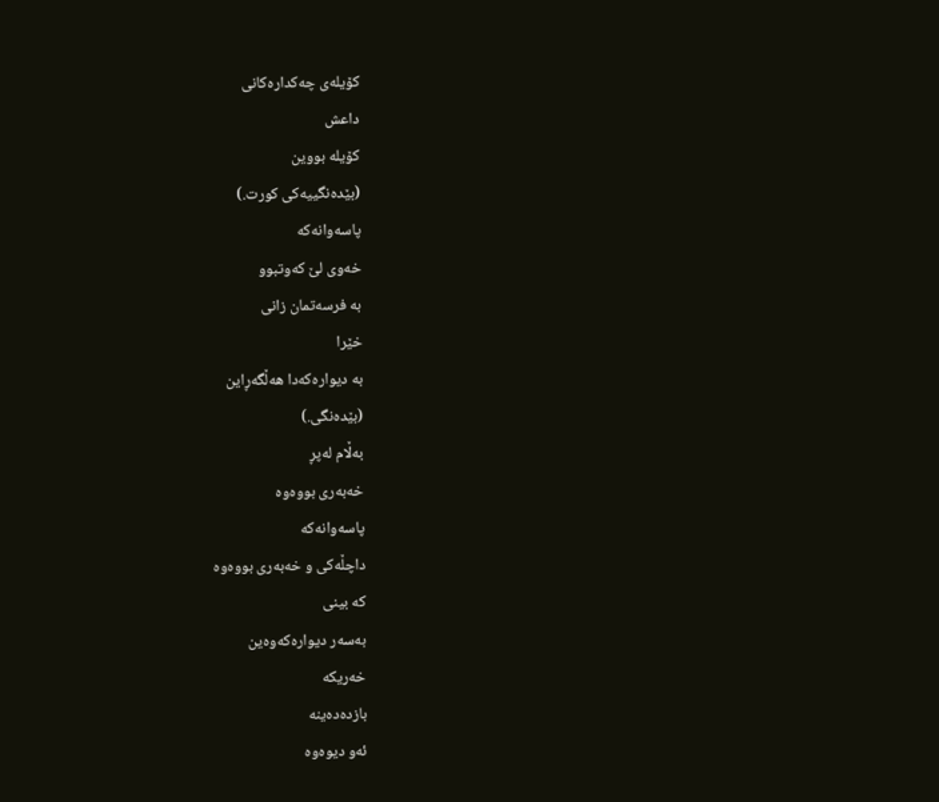کۆیلەی چەکدارەکانی
داعش
کۆیلە بووین
(بێدەنگییەکی کورت.)
پاسەوانەکە
خەوی لێ کەوتبوو
بە فرسەتمان زانی
خێرا
بە دیوارەکەدا هەڵگەڕاین
(بێدەنگی.)
بەڵام لەپڕ
خەبەری بووەوە
پاسەوانەکە
داچڵەکی و خەبەری بووەوە
کە بینی
بەسەر دیوارەکەوەین
خەریکە
بازدەدەینە
ئەو دیوەوە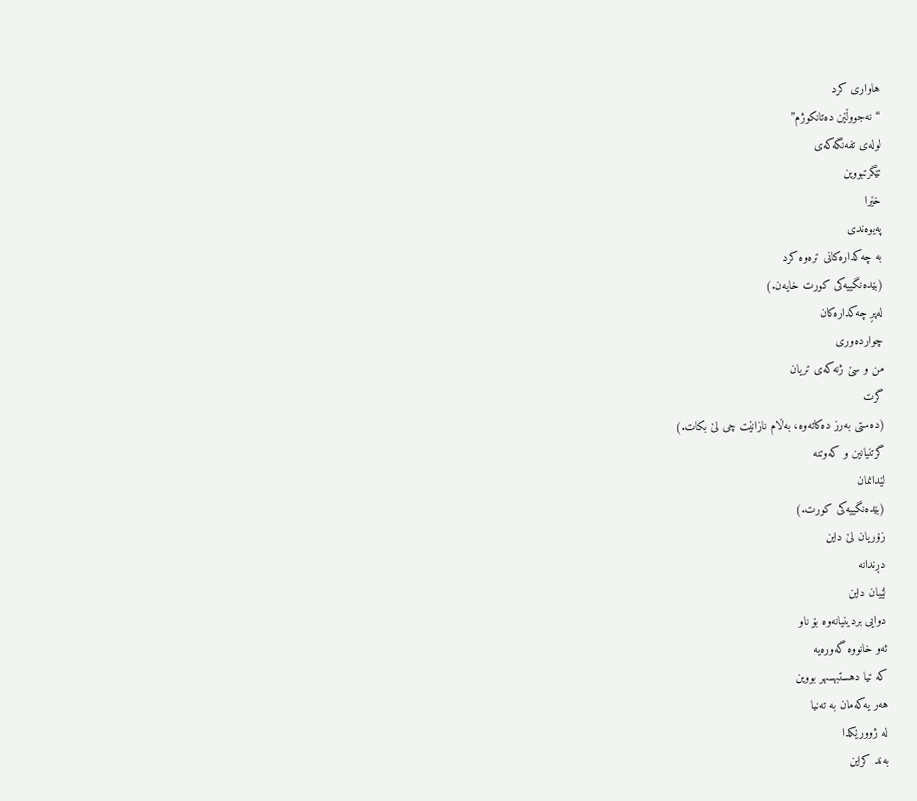هاواری کرد
“نەجووڵێن دەتانکوژم”
لولەی تفەنگەکەی
تێگرتبووین
خێرا
پەیوەندی
بە چەکدارەکانی ترەوە کرد
(بێدەنگییەکی کورت خایەن.)
لەپڕ چەکدارەکان
چواردەوری
من و سێ ژنەکەی تریان
گرت
(دەستی بەرز دەکاتەوە، بەڵام نازانێت چی لێ بکات.)
گرتنیانین و کەوتنە
لێدانمان
(بێدەنگییەکی کورت.)
زۆریان لێ داین
دڕندانە
لێیان داین
دوایی بردینیانەوە بۆ ناو
ئەو خانووە گەورەیە
کە تیا دهستبهسهر بووین
هەر یەکەمان بە تەنیا
لە ژوورێکدا
بەند کراین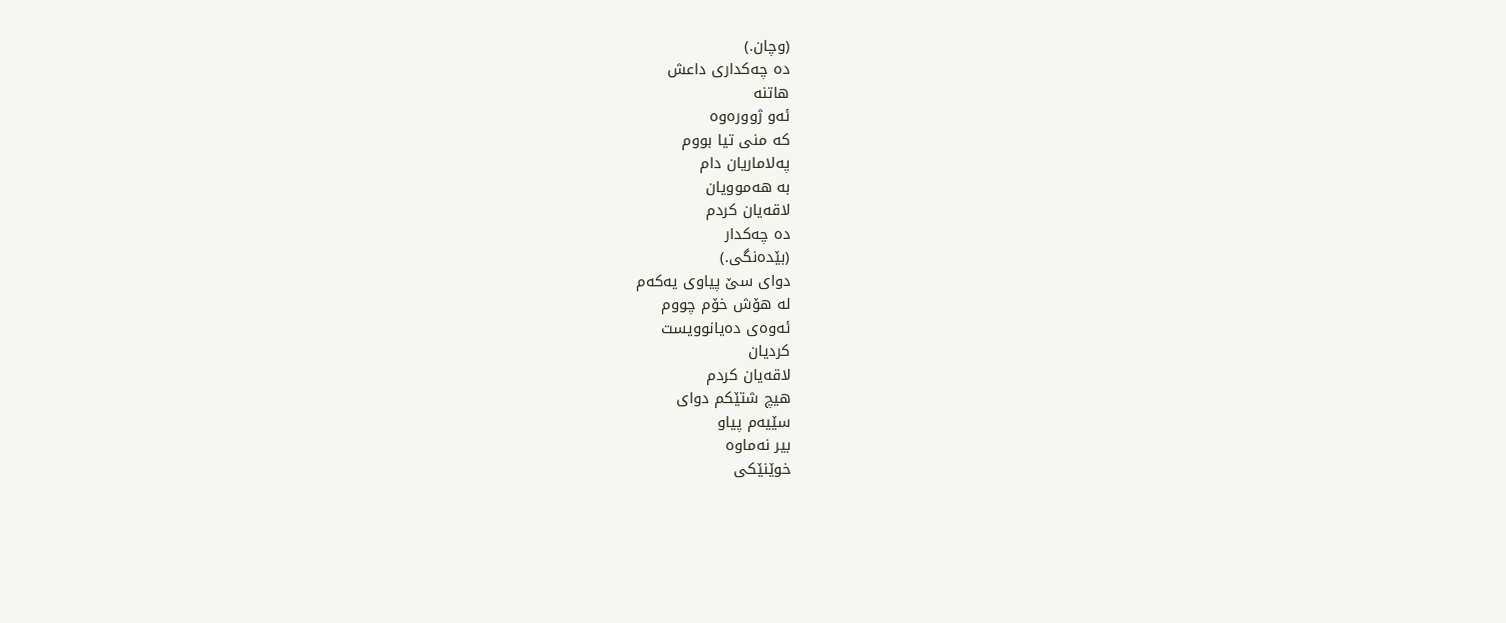(وچان.)
دە چەکداری داعش
هاتنە
ئەو ژوورەوە
کە منی تیا بووم
پەلاماریان دام
بە هەموویان
لاقەیان کردم
دە چەکدار
(بێدەنگی.)
دوای سێ پیاوی یەکەم
لە هۆش خۆم چووم
ئەوەی دەیانوویست
کردیان
لاقەیان کردم
هیچ شتێکم دوای
سێیەم پیاو
بیر نەماوە
خوێنێکی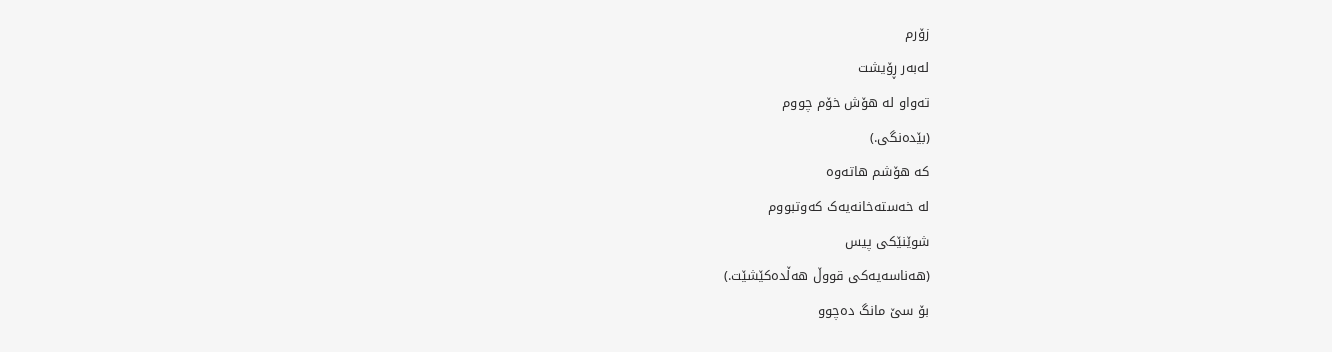زۆرم
لەبەر ڕۆیشت
تەواو لە هۆش خۆم چووم
(بێدەنگی.)
کە هۆشم هاتەوە
لە خەستەخانەیەک کەوتبووم
شوێنێکی پیس
(هەناسەیەکی قووڵ هەڵدەکێشێت.)
بۆ سێ مانگ دەچوو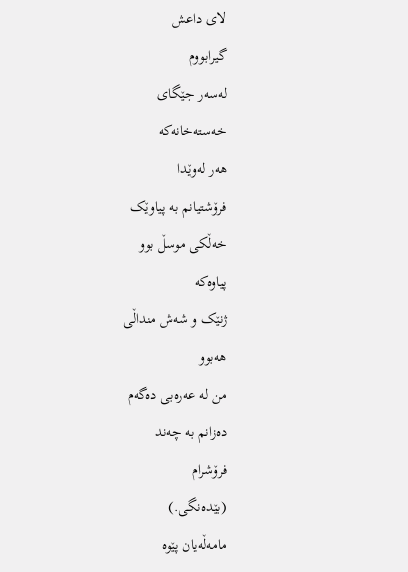لای داعش
گیرابووم
لەسەر جێگای
خەستەخانەکە
هەر لەوێدا
فرۆشتیانم بە پیاوێک
خەڵکی موسڵ بوو
پیاوەکە
ژنێک و شەش منداڵی
هەبوو
من لە عەرەبی دەگەم
دەزانم بە چەند
فرۆشرام
(بێدەنگی.)
مامەڵەیان پێوە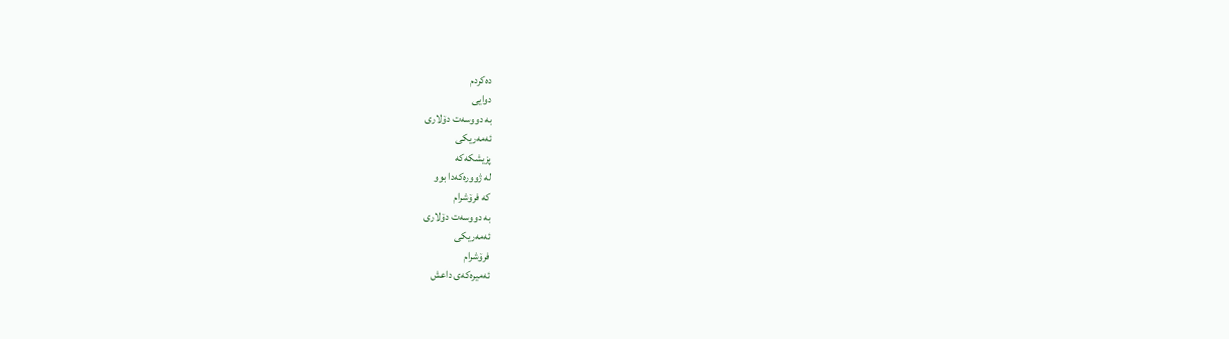دەکردم
دوایی
بە دووسەت دۆلاری
ئەمەریکی
پزیشکەکە
لە ژوورەکەدا بوو
کە فرۆشرام
بە دووسەت دۆلاری
ئەمەریکی
فرۆشرام
ئەمیرەکەی داعش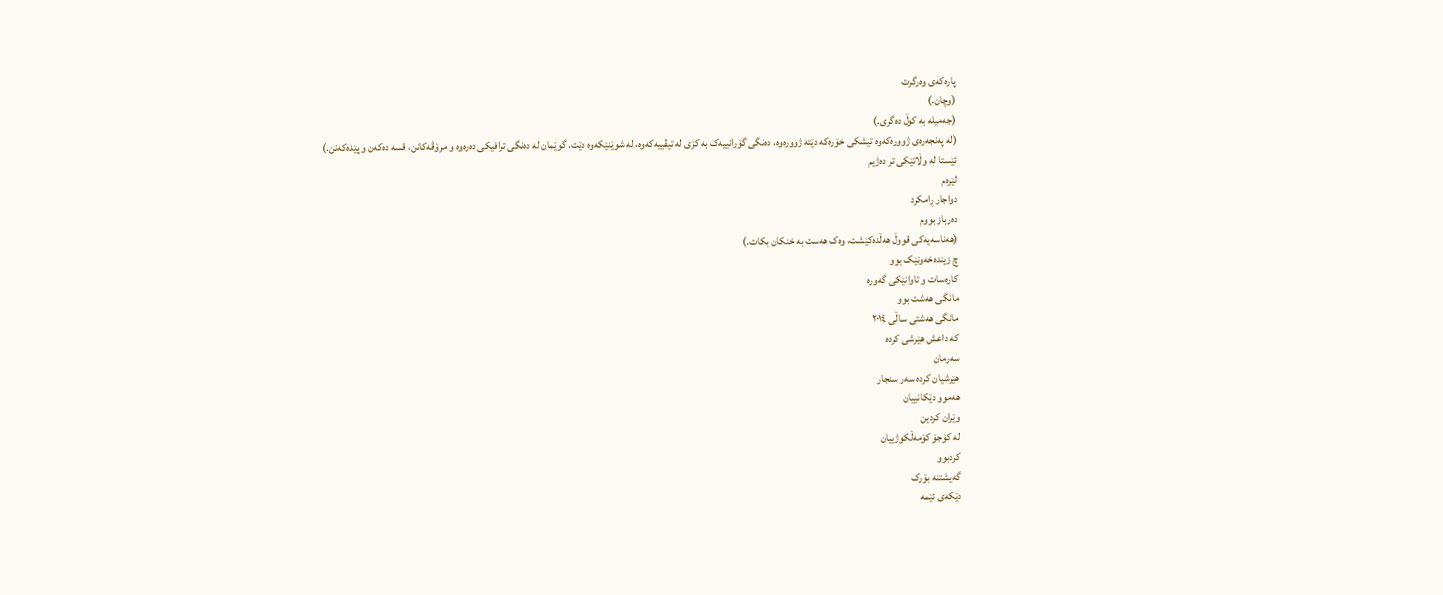پارەکەی وەرگرت
(وچان.)
(جەمیلە بە کوڵ دەگری.)
(لە پەنجەرەی ژوورەکەوە تیشکی خۆرەکە دێتە ژوورەوە، دەنگی گۆرانییەک بە کزی لە تیڤییەکەوە، لە شوێنێکەوە دێت. گوێمان لە دەنگی ترافیکی دەرەوە و مرۆڤەکانن، قسە دەکەن و پێدەکەنن.)
ئێستا لە وڵاتێکی تر دەژیم
لێرەم
دواجار ڕامکرد
دەرباز بووم
(هەناسەیەکی قووڵ هەڵدەکێشت، وەک هەست بە خنکان بکات.)
چ زیندەخەونێک بوو
کارەسات و تاوانێکی گەورە
مانگی هەشت بوو
مانگی هەشتی ساڵی ٢٠١٤
کە داعش هێرشی کردە
سەرمان
هێرشیان کردە سەر سنجار
هەموو دێکانییان
وێران کردین
لە کۆجۆ کۆمەڵکوژییان
کردبوو
گەیشتنە بۆرک
دێکەی ئێمە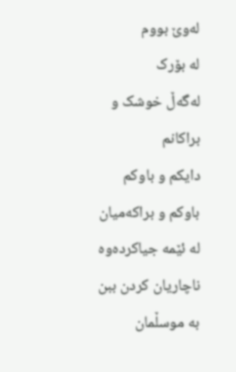لەوێ بووم
لە بۆرک
لەگەڵ خوشک و براکانم
دایکم و باوکم
باوکم و براکەمیان
لە ئێمە جیاکردەوە
ناچاریان کردن ببن بە موسڵمان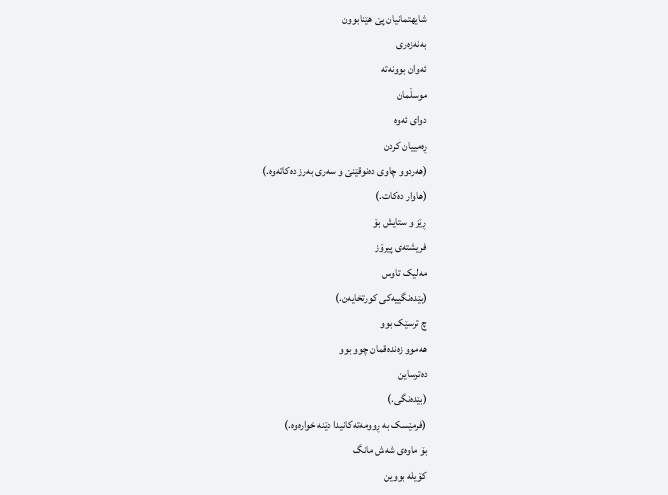شایهتمانیان پێ هێنابوون
بەنەزەری
ئەوان بوونەتە
موسڵمان
دوای ئەوە
ڕەمییان کردن
(هەردوو چاوی دەنوقێنێ و سەری بەرز دەکاتەوە.)
(هاوار دەکات.)
ڕێز و ستایش بۆ
فریشتەی پیرۆز
مەلیک تاوس
(بێدەنگییەکی کورتخایەن.)
چ ترسێک بوو
هەموو زەندەقمان چوو بوو
دەترساین
(بێدەنگی.)
(فرمێسک بە ڕوومەتەکانیدا دێنە خوارەوە.)
بۆ ماوەی شەش مانگ
کۆیلە بووین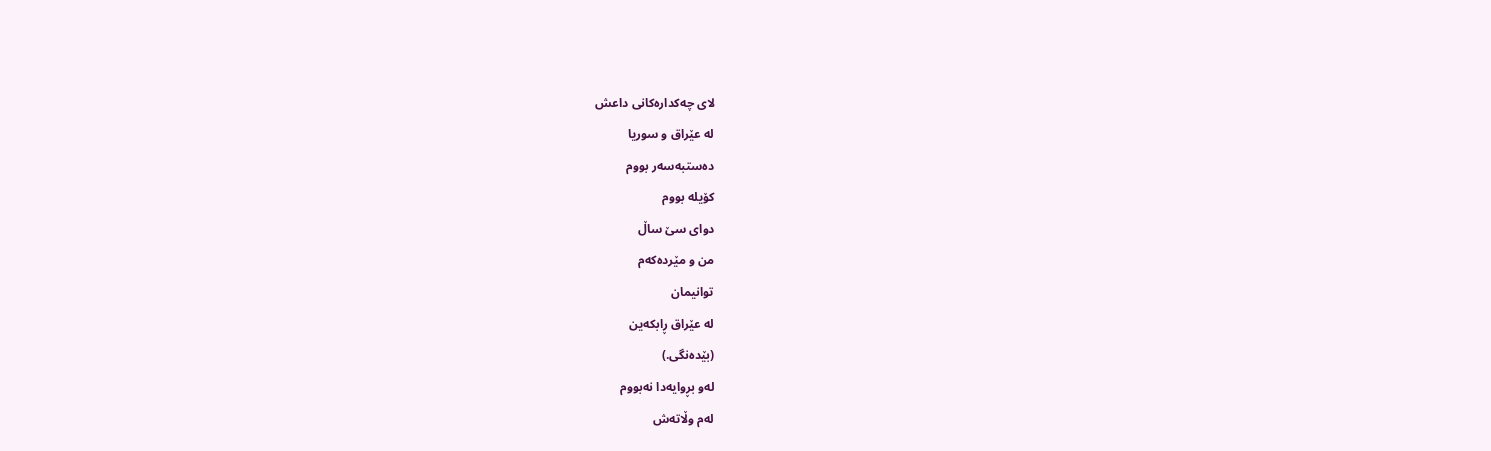لای چەکدارەکانی داعش
لە عێراق و سوریا
دەستبەسەر بووم
کۆیلە بووم
دوای سێ ساڵ
من و مێردەکەم
توانیمان
لە عێراق ڕابکەین
(بێدەنگی.)
لەو بڕوایەدا نەبووم
لەم وڵاتەش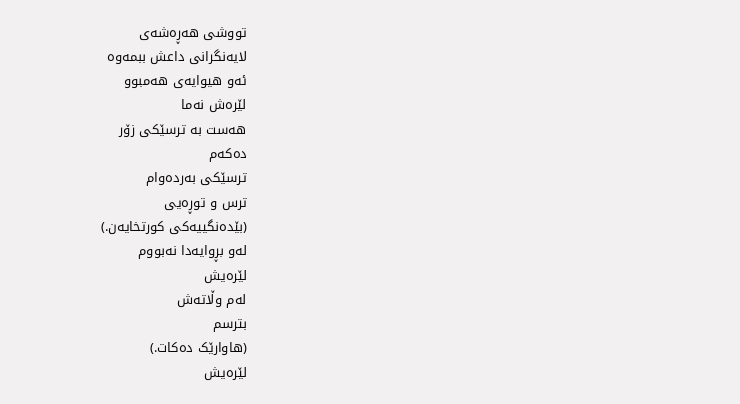تووشی هەڕەشەی
لایەنگرانی داعش ببمەوە
ئەو هیوایەی هەمبوو
لێرەش نەما
هەست بە ترسێکی زۆر
دەکەم
ترسێکی بەردەوام
ترس و توڕەیی
(بێدەنگییەکی کورتخایەن.)
لەو بڕوایەدا نەبووم
لێرەیش
لەم وڵاتەش
بترسم
(هاوارێک دەکات.)
لێرەیش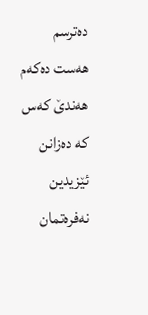دەترسم
هەست دەکەم
هەندێ کەس
کە دەزانن
ئێزیدین
نەفرەتمان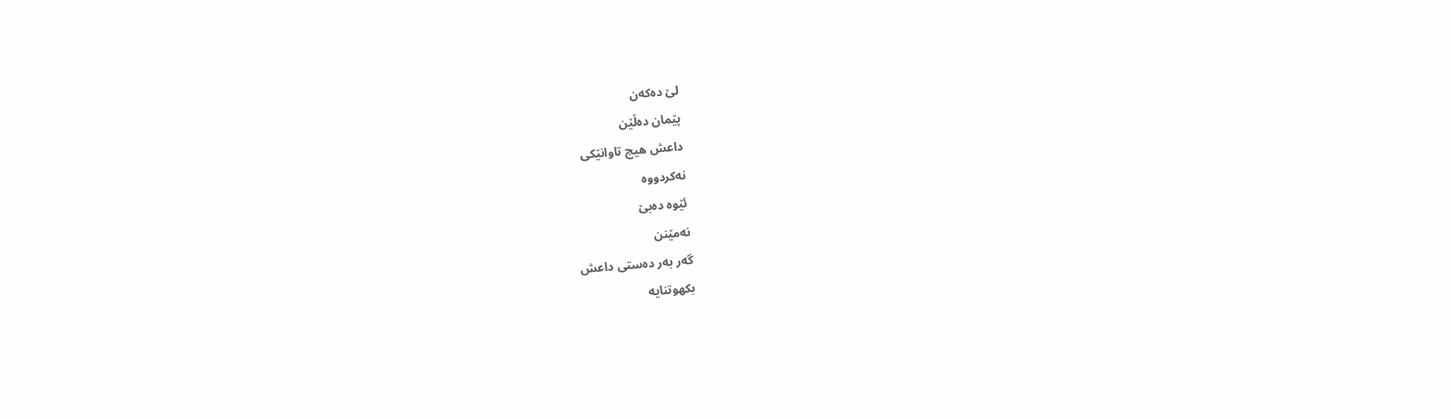لێ دەکەن
پێمان دەڵێن
داعش هیچ تاوانێکی
نەکردووە
ئێوە دەبێ
نەمێنن
گەر بەر دەستی داعش
بکهوتنایه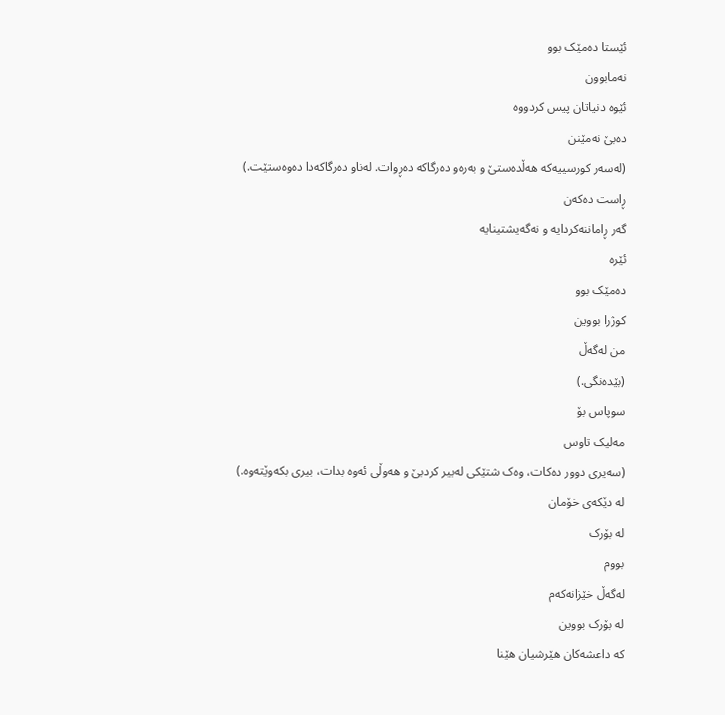ئێستا دەمێک بوو
نەمابوون
ئێوە دنیاتان پیس کردووە
دەبێ نەمێنن
(لەسەر کورسییەکە هەڵدەستێ و بەرەو دەرگاکە دەڕوات. لەناو دەرگاکەدا دەوەستێت.)
ڕاست دەکەن
گەر ڕاماننەکردایە و نەگەیشتینایە
ئێرە
دەمێک بوو
کوژرا بووین
من لەگەڵ
(بێدەنگی.)
سوپاس بۆ
مەلیک تاوس
(سەیری دوور دەکات، وەک شتێکی لەبیر کردبێ و هەوڵی ئەوە بدات، بیری بکەوێتەوە.)
لە دێکەی خۆمان
لە بۆرک
بووم
لەگەڵ خێزانەکەم
لە بۆرک بووین
کە داعشەکان هێرشیان هێنا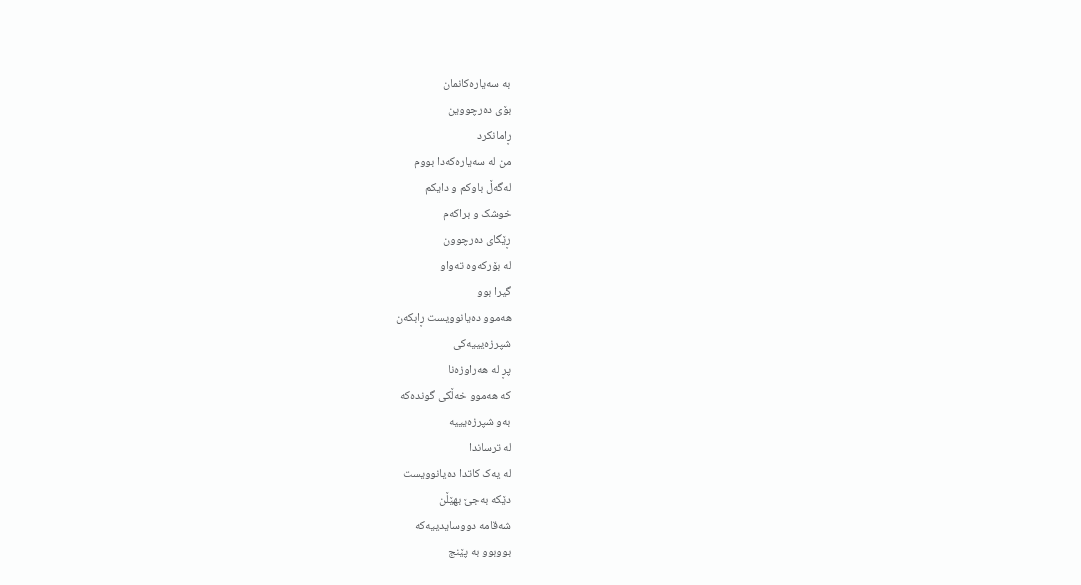بە سەیارەکانمان
بۆی دەرچووین
ڕامانکرد
من لە سەیارەکەدا بووم
لەگەڵ باوکم و دایکم
خوشک و براکەم
ڕێگای دەرچوون
لە بۆرکەوە تەواو
گیرا بوو
هەموو دەیانوویست ڕابکەن
شپرزەیییەکی
پڕ لە هەراوزەنا
کە هەموو خەڵکی گوندەکە
بەو شپرزەیییە
لە ترساندا
لە یەک کاتدا دەیانوویست
دێکە بەجێ بهێڵن
شەقامە دووسایدییەکە
بووبوو بە پێنج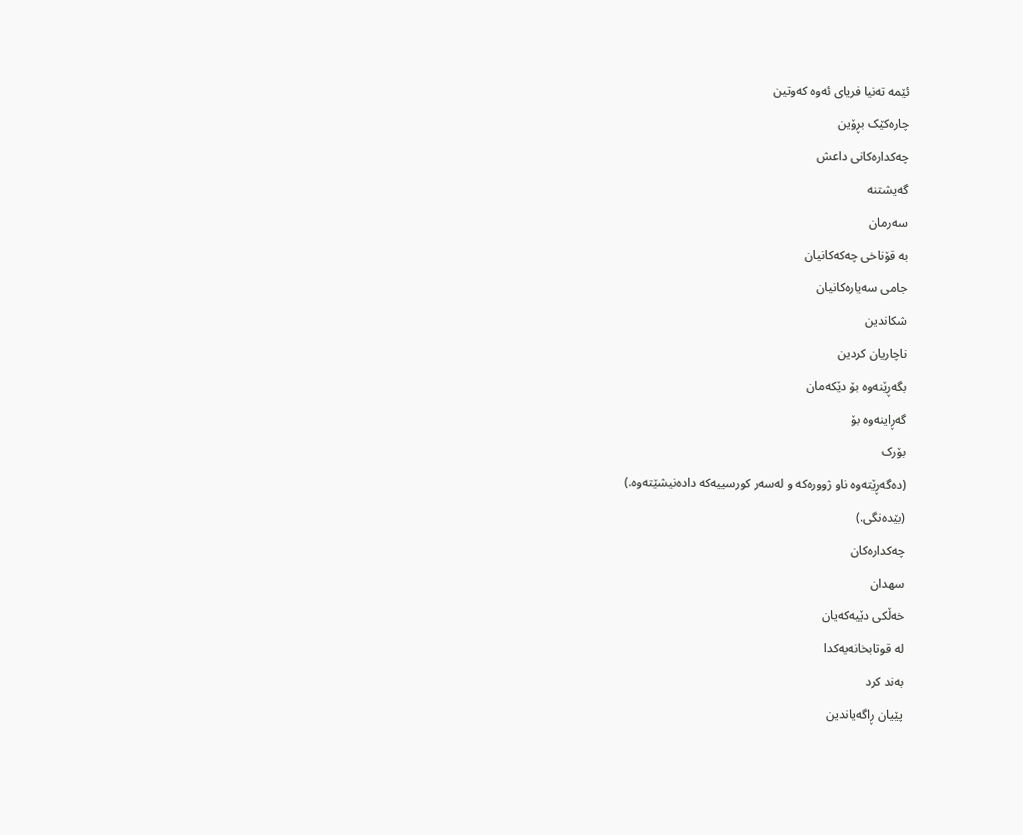ئێمە تەنیا فریای ئەوە کەوتین
چارەکێک بڕۆین
چەکدارەکانی داعش
گەیشتنە
سەرمان
بە قۆناخی چەکەکانیان
جامی سەیارەکانیان
شکاندین
ناچاریان کردین
بگەڕێنەوە بۆ دێکەمان
گەڕاینەوە بۆ
بۆرک
(دەگەڕێتەوە ناو ژوورەکە و لەسەر کورسییەکە دادەنیشێتەوە.)
(بێدەنگی.)
چەکدارەکان
سهدان
خەڵکی دێیەکەیان
لە قوتابخانەیەکدا
بەند کرد
پێیان ڕاگەیاندین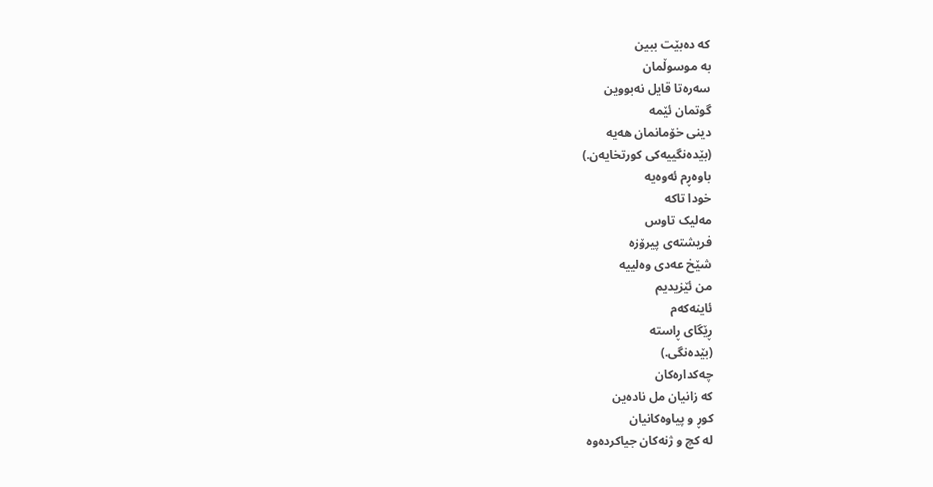کە دەبێت ببین
بە موسوڵمان
سەرەتا قایل نەبووین
گوتمان ئێمە
دینی خۆمانمان هەیە
(بێدەنگییەکی کورتخایەن.)
باوەڕم ئەوەیە
خودا تاکە
مەلیک تاوس
فریشتەی پیرۆزە
شێخ عەدی وەلییە
من ئێزیدیم
ئاینەکەم
ڕێگای ڕاستە
(بێدەنگی.)
چەکدارەکان
کە زانیان مل نادەین
کوڕ و پیاوەکانیان
لە کچ و ژنەکان جیاکردەوە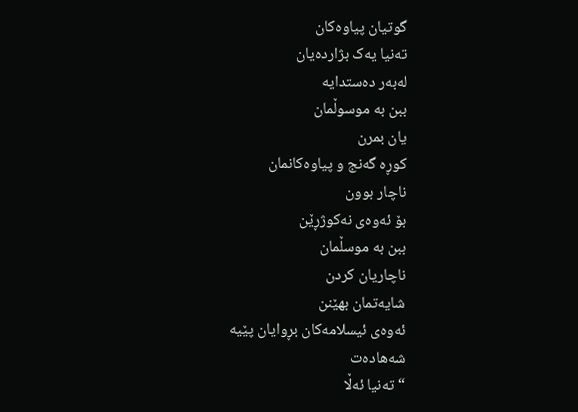گوتیان پیاوەکان
تەنیا یەک بژاردەیان
لەبەر دەستدایە
ببن بە موسوڵمان
یان بمرن
کوڕە گەنج و پیاوەکانمان
ناچار بوون
بۆ ئەوەی نەکوژڕێن
ببن بە موسڵمان
ناچاریان کردن
شایەتمان بهێنن
ئەوەی ئیسلامەکان بڕوایان پێیە
شەهادەت
“تەنیا ئەڵا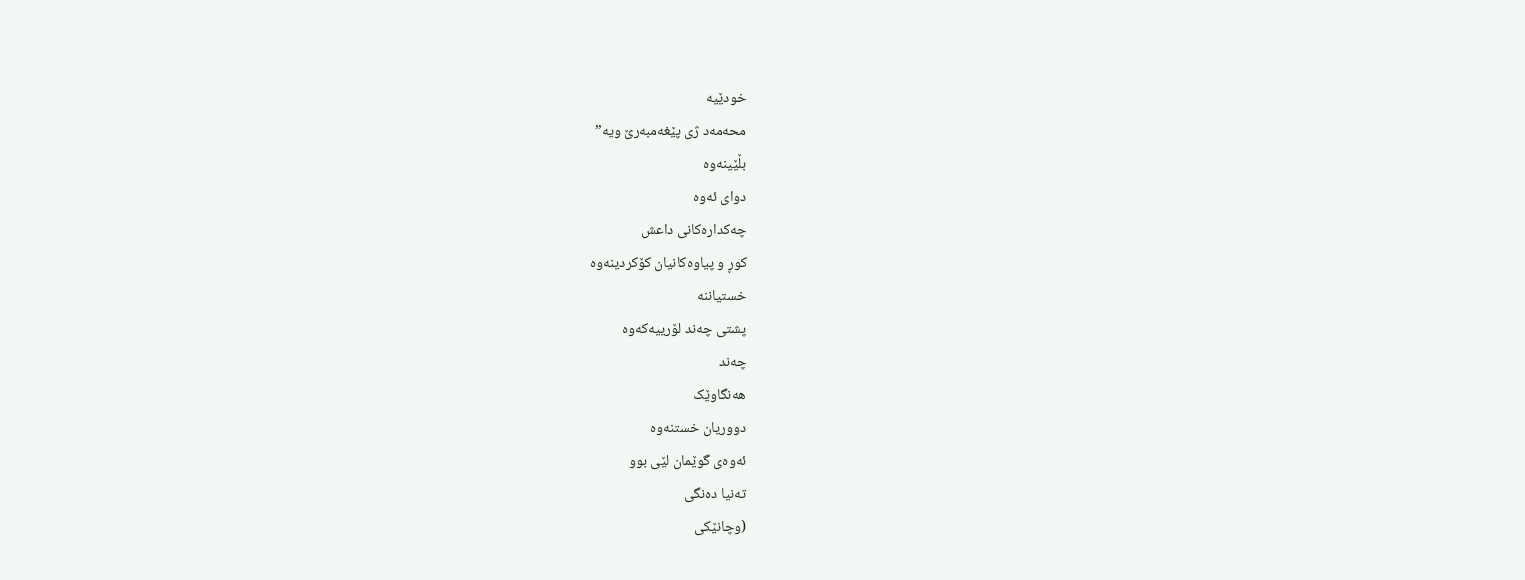خودێیە
محەمەد ژی پێغەمبەرێ ویە”
بڵێینەوە
دوای ئەوە
چەکدارەکانی داعش
کوڕ و پیاوەکانیان کۆکردینەوە
خستیاننە
پشتی چەند لۆرییەکەوە
چەند
هەنگاوێک
دووریان خستنەوە
ئەوەی گوێمان لێی بوو
تەنیا دەنگی
(وچانێکی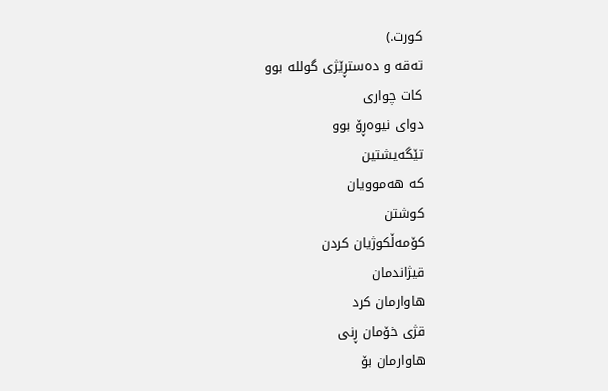کورت.)
تەقە و دەستڕێژی گوللە بوو
کات چواری
دوای نیوەڕۆ بوو
تێگەیشتین
کە هەموویان
کوشتن
کۆمەڵکوژیان کردن
قیژاندمان
هاوارمان کرد
قژی خۆمان ڕنی
هاوارمان بۆ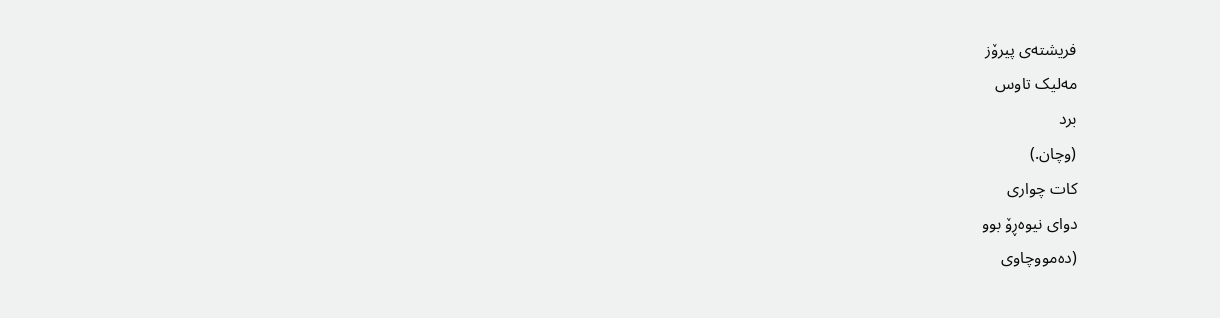فریشتەی پیرۆز
مەلیک تاوس
برد
(وچان.)
کات چواری
دوای نیوەڕۆ بوو
(دەمووچاوی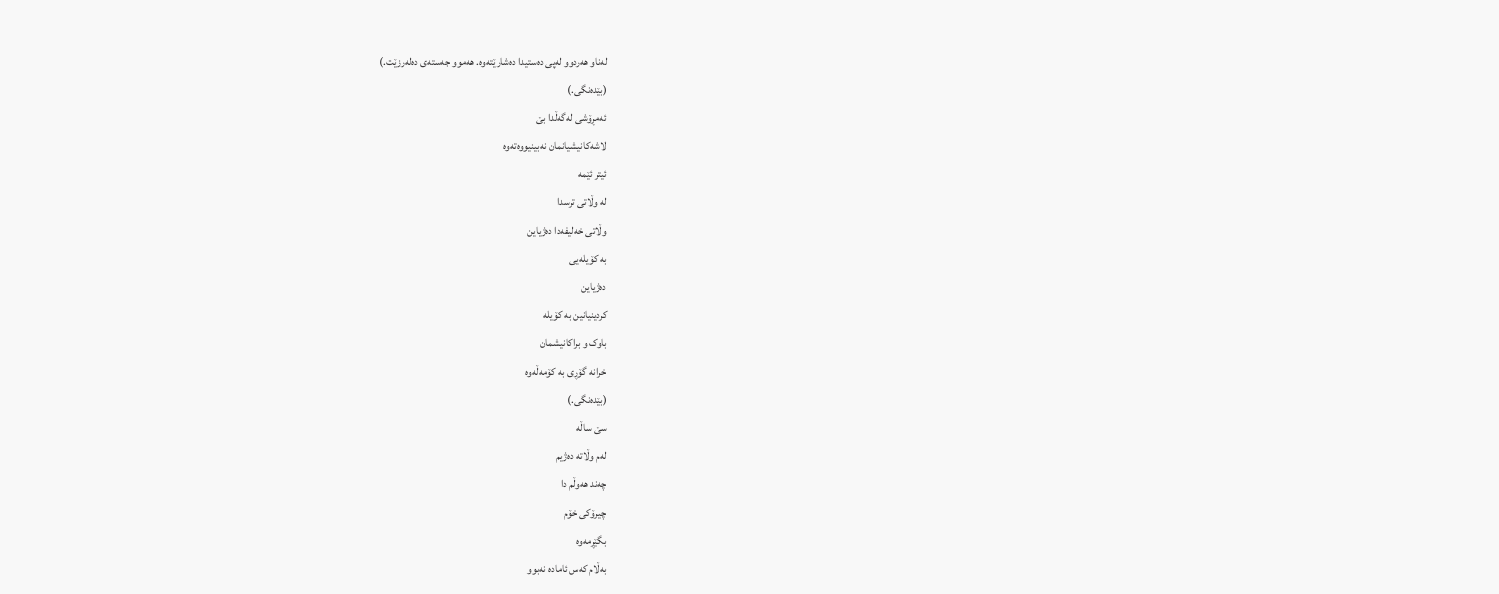لەناو هەردوو لەپی دەستیدا دەشارێتەوە. هەموو جەستەی دەلەرزێت.)
(بێدەنگی.)
ئەمڕۆشی لەگەڵدا بێ
لاشەکانیشیانمان نەبینیووەتەوە
ئیتر ئێمە
لە وڵاتی ترسدا
وڵاتی خەلیفەدا دەژیاین
بە کۆیلەیی
دەژیاین
کردینیانین بە کۆیلە
باوک و براکانیشمان
خرانە گۆڕی بە کۆمەڵەوە
(بێدەنگی.)
سێ ساڵە
لەم وڵاتە دەژیم
چەند هەوڵم دا
چیرۆکی خۆم
بگێڕمەوە
بەڵام کەس ئامادە نەبوو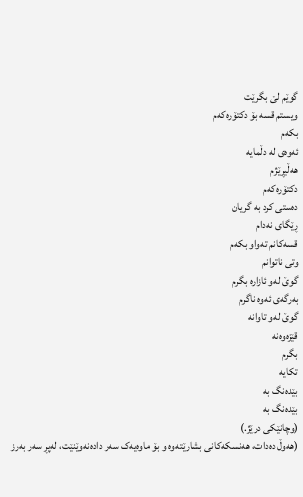گوێم لێ بگرێت
ویستم قسە بۆ دکتۆرەکەم
بکەم
ئەوەی لە دڵمایە
هەڵیڕێژم
دکتۆرەکەم
دەستی کرد بە گریان
ڕێگای نەدام
قسەکانم تەواو بکەم
وتی ناتوانم
گوێ لەو ئازارە بگرم
بەرگەی ئەوە ناگرم
گوێ لەو تاوانە
قێزەوەنە
بگرم
تکایە
بێدەنگ بە
بێدەنگ بە
(وچانێکی درێژ.)
(هەوڵ دەدات، هەنسکەکانی بشارێتەوە و بۆ ماوەیەک سەر دادەنەوێنێت، لەپڕ سەر بەرز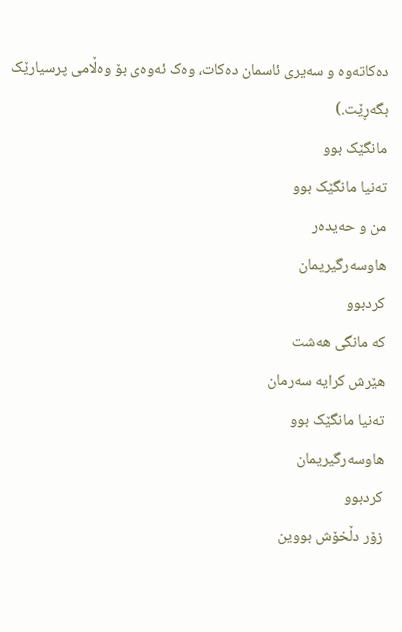دەکاتەوە و سەیری ئاسمان دەکات، وەک ئەوەی بۆ وەڵامی پرسیارێک بگەڕێت.)
مانگێک بوو
تەنیا مانگێک بوو
من و حەیدەر
هاوسەرگیریمان
کردبوو
کە مانگی هەشت
هێرش کرایە سەرمان
تەنیا مانگێک بوو
هاوسەرگیریمان
کردبوو
زۆر دڵخۆش بووین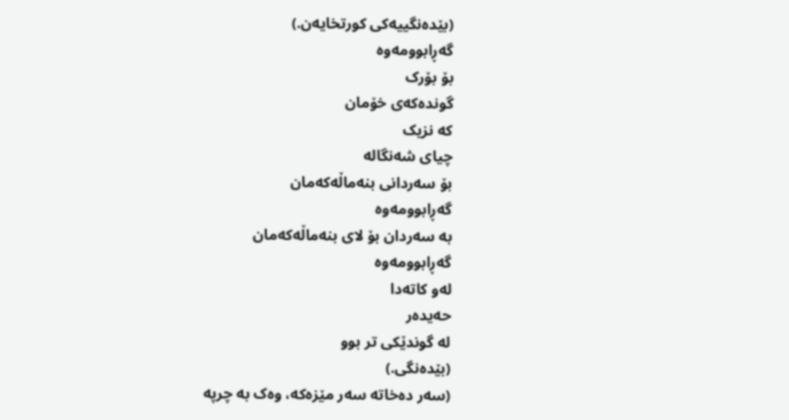(بێدەنگییەکی کورتخایەن.)
گەڕابوومەوە
بۆ بۆرک
گوندەکەی خۆمان
کە نزیک
چیای شەنگالە
بۆ سەردانی بنەماڵەکەمان
گەڕابوومەوە
بە سەردان بۆ لای بنەماڵەکەمان
گەڕابوومەوە
لەو کاتەدا
حەیدەر
لە گوندێکی تر بوو
(بێدەنگی.)
(سەر دەخاتە سەر مێزەکە، وەک بە چرپە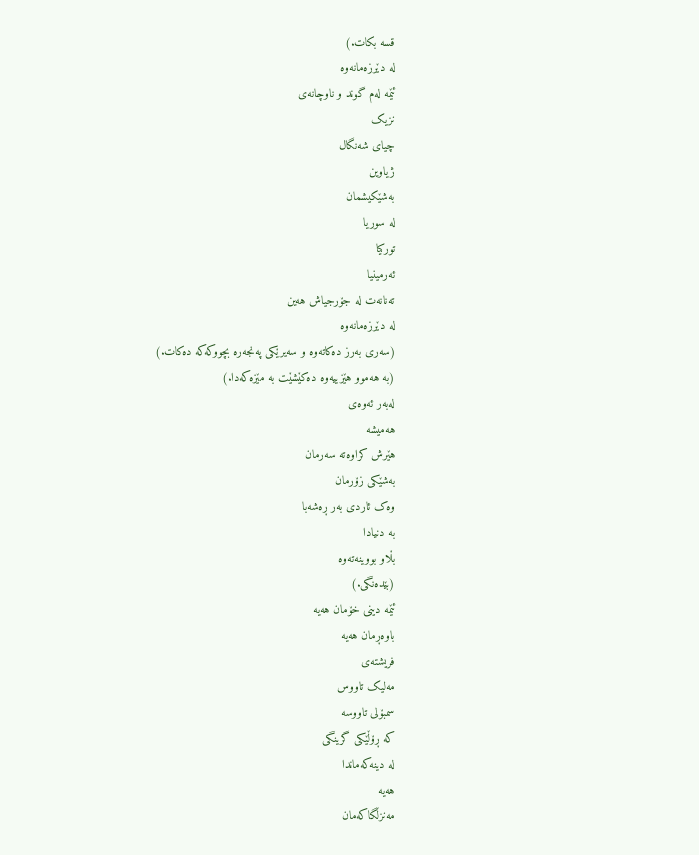قسە بکات.)
لە دێرزەمانەوە
ئێمە لەم گوند و ناوچانەی
نزیک
چیای شەنگال
ژیاوین
بەشێکیشمان
لە سوریا
تورکیا
ئەرمینیا
تەنانەت لە جۆرجیاش هەین
لە دێرزەمانەوە
(سەری بەرز دەکاتەوە و سەیرێکی پەنجەرە بچووکەکە دەکات.)
(بە هەموو هێزییەوە دەکێشێت بە مێزەکەدا.)
لەبەر ئەوەی
هەمیشە
هێرش کراوەتە سەرمان
بەشێکی زۆرمان
وەک ئاردی بەر ڕەشەبا
بە دنیادا
بڵاو بووینەتەوە
(بێدەنگی.)
ئێمە دینی خۆمان هەیە
باوەڕمان هەیە
فریشتەی
مەلیک تاووس
سمبۆلی تاووسە
کە ڕۆڵێکی گرینگی
لە دینەکەماندا
هەیە
مەنزڵگاکەمان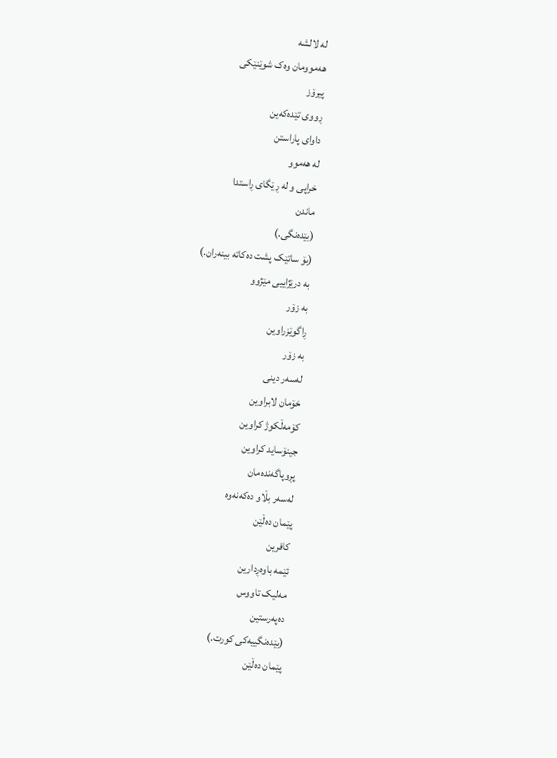لە لالشە
هەموومان وەک شوێنێکی
پیرۆز
ڕووی تێدەکەین
داوای پاراستن
لە هەموو
خراپی و لە ڕێگای ڕاستدا
ماندن
(بێدەنگی.)
(بۆ ساتێک پشت دەکاتە بینەران.)
بە درێژاییی مێژوو
بە زۆر
ڕاگوێزراوین
بە زۆر
لەسەر دینی
خۆمان لابراوین
کۆمەڵکوژ کراوین
جینۆساید کراوین
پڕوپاگەندەمان
لەسەر بڵاو دەکەنەوە
پێمان دەڵێن
کافرین
ئێمە باوەڕدارین
مەلیک تاووس
دەپەرستین
(بێدەنگییەکی کورت.)
پێمان دەڵێن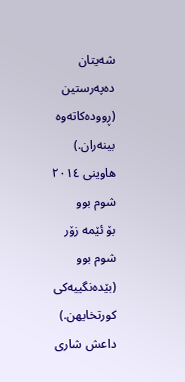شەیتان
دەپەرستین
(ڕوودەکاتەوە بینەران.)
هاوینی ٢٠١٤
شوم بوو
بۆ ئێمە زۆر
شوم بوو
(بێدەنگییەکی کورتخایهن.)
داعش شاری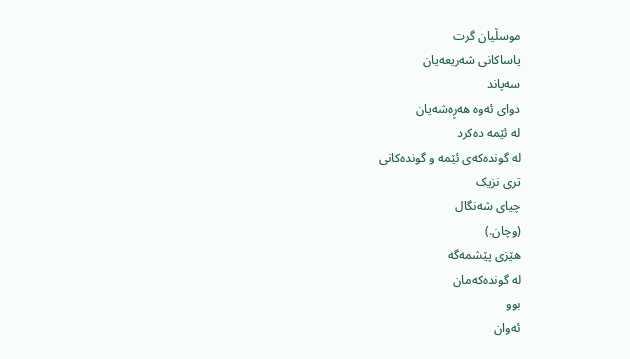موسڵیان گرت
یاساکانی شەریعەیان
سەپاند
دوای ئەوە هەڕەشەیان
لە ئێمە دەکرد
لە گوندەکەی ئێمە و گوندەکانی
تری نزیک
چیای شەنگال
(وچان.)
هێزی پێشمەگە
لە گوندەکەمان
بوو
ئەوان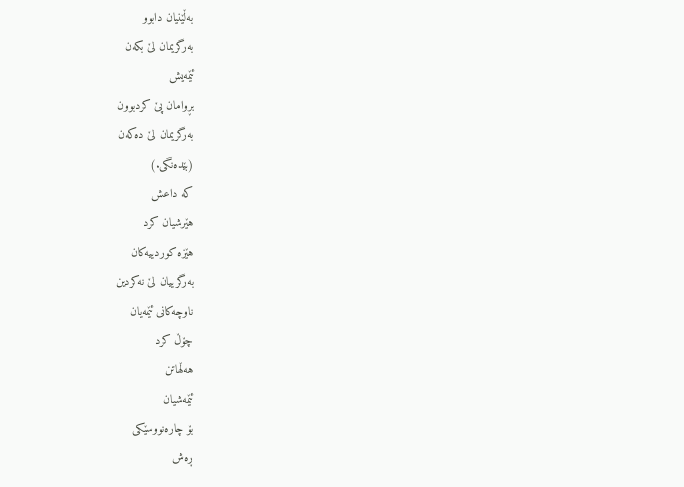بەڵێنیان دابوو
بەرگریمان لێ بکەن
ئێمەیش
بڕوامان پێ کردبوون
بەرگریمان لێ دەکەن
(بێدەنگی.)
کە داعش
هێرشیان کرد
هێزە کوردییەکان
بەرگرییان لێ نەکردین
ناوچەکانی ئێمەیان
چۆڵ کرد
هەڵهاتن
ئێمەشیان
بۆ چارەنووسێکی
ڕەش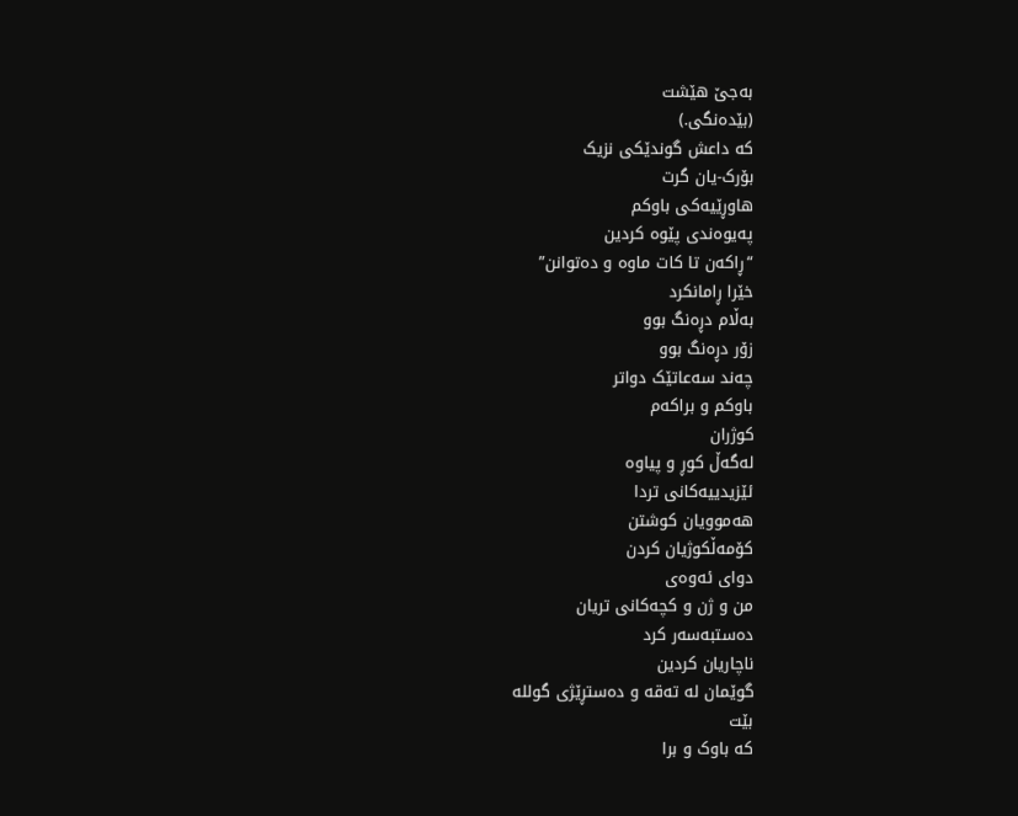بەجێ هێشت
(بێدەنگی.)
کە داعش گوندێکی نزیک
بۆرک-یان گرت
هاوڕێیەکی باوکم
پەیوەندی پێوە کردین
“ڕاکەن تا کات ماوە و دەتوانن”
خێرا ڕامانکرد
بەڵام دڕەنگ بوو
زۆر دڕەنگ بوو
چەند سەعاتێک دواتر
باوکم و براکەم
کوژران
لەگەڵ کوڕ و پیاوە
ئێزیدییەکانی تردا
هەموویان کوشتن
کۆمەڵکوژیان کردن
دوای ئەوەی
من و ژن و کچەکانی تریان
دەستبەسەر کرد
ناچاریان کردین
گوێمان لە تەقە و دەستڕێژی گوللە
بێت
کە باوک و برا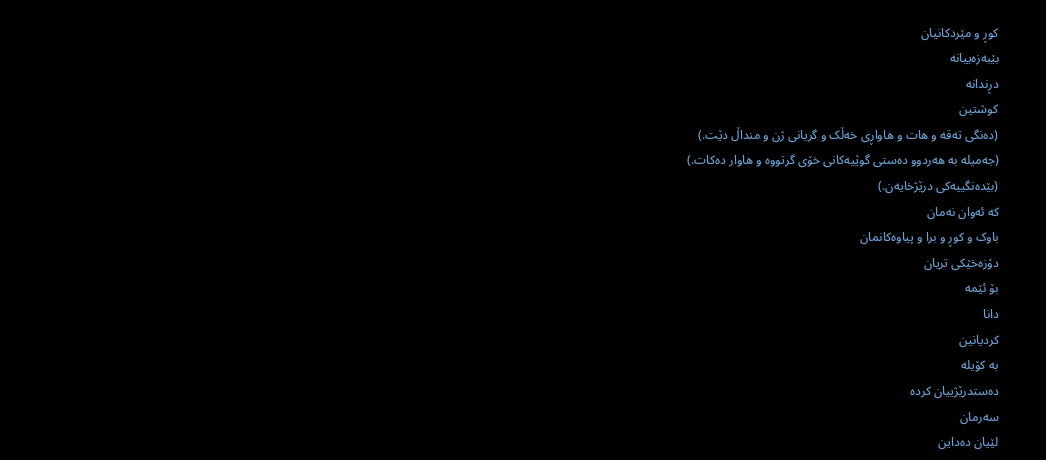کوڕ و مێردکانیان
بێبەزەییانە
دڕندانە
کوشتین
(دەنگی تەقە و هات و هاواڕی خەڵک و گریانی ژن و منداڵ دێت.)
(جەمیلە بە هەردوو دەستی گوێیەکانی خۆی گرتووە و هاوار دەکات.)
(بێدەنگییەکی درێژخایەن.)
کە ئەوان نەمان
باوک و کوڕ و برا و پیاوەکانمان
دۆزەخێکی تریان
بۆ ئێمە
دانا
کردیانین
بە کۆیلە
دەستدرێژییان کردە
سەرمان
لێیان دەداین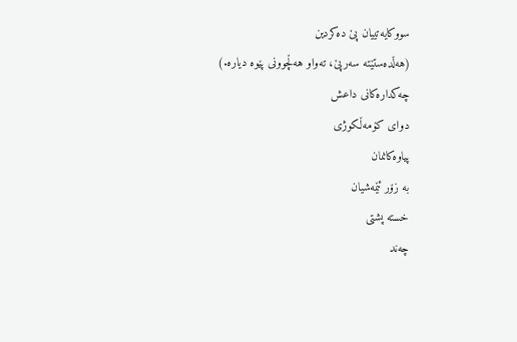سووکایەتییان پێ دەکردین
(هەڵدەستێتە سەرپێ، تەواو هەڵچوونی پێوە دیارە.)
چەکدارەکانی داعش
دوای کۆمەڵکوژی
پیاوەکانمان
بە زۆر ئێمەشیان
خستە پشتی
چەند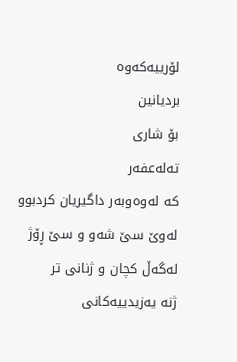لۆرییەکەوە
بردیانین
بۆ شاری
تەلەعفەر
کە لەوەوبەر داگیریان کردبوو
لەوێ سێ شەو و سێ ڕۆژ
لەگەڵ کچان و ژنانی تر
ژنە یەزیدییەکانی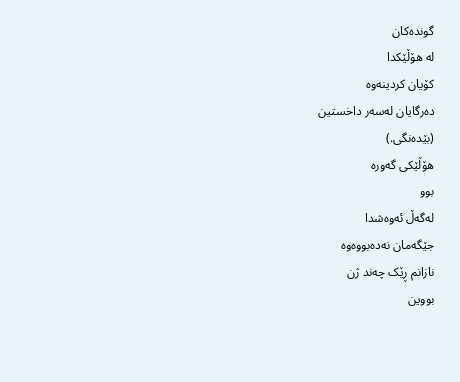گوندەکان
لە هۆڵێکدا
کۆیان کردینەوە
دەرگایان لەسەر داخستین
(بێدەنگی.)
هۆڵێکی گەورە
بوو
لەگەڵ ئەوەشدا
جێگەمان نەدەبووەوە
نازانم ڕێک چەند ژن
بووین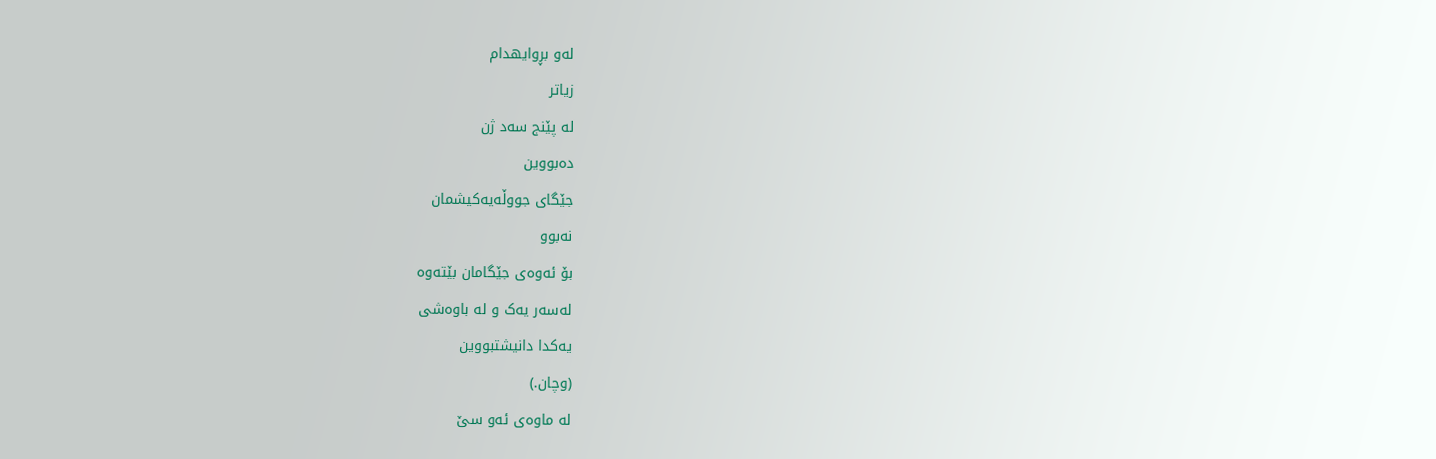لەو بڕوایهدام
زیاتر
لە پێنج سەد ژن
دەبووین
جێگای جووڵەیەکیشمان
نەبوو
بۆ ئەوەی جێگامان بێتەوە
لەسەر یەک و لە باوەشی
یەکدا دانیشتبووین
(وچان.)
لە ماوەی ئەو سێ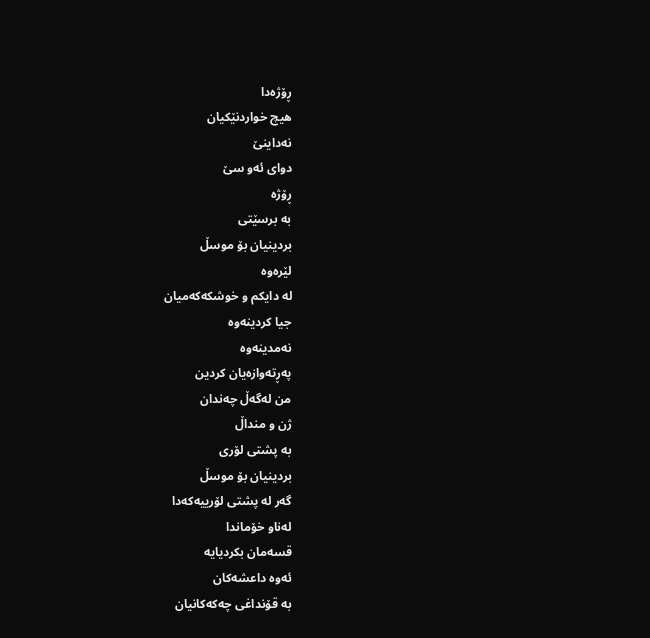ڕۆژەدا
هیچ خواردنێکیان
نەداینێ
دوای ئەو سێ
ڕۆژە
بە برسێتی
بردینیان بۆ موسڵ
لێرەوە
لە دایکم و خوشکەکەمیان
جیا کردینەوە
نەمدینەوە
پەڕتەوازەیان کردین
من لەگەڵ چەندان
ژن و منداڵ
بە پشتی لۆری
بردینیان بۆ موسڵ
گەر لە پشتی لۆرییەکەدا
لەناو خۆماندا
قسەمان بکردیایە
ئەوە داعشەکان
بە قۆنداغی چەکەکانیان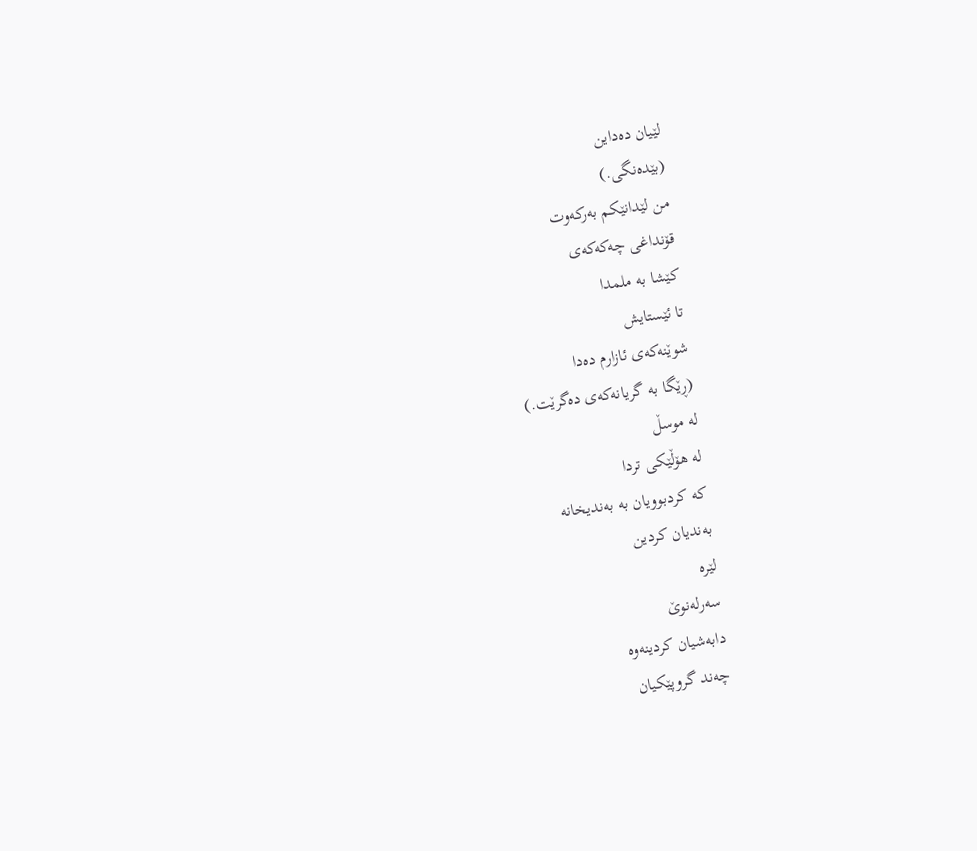لێیان دەداین
(بێدەنگی.)
من لێدانێکم بەرکەوت
قۆنداغی چەکەکەی
کێشا بە ملمدا
تا ئێستایش
شوێنەکەی ئازارم دەدا
(ڕێگا بە گریانەکەی دەگرێت.)
لە موسڵ
لە هۆڵێکی تردا
کە کردبوویان بە بەندیخانە
بەندیان کردین
لێرە
سەرلەنوێ
دابەشیان کردینەوە
چەند گروپێکیان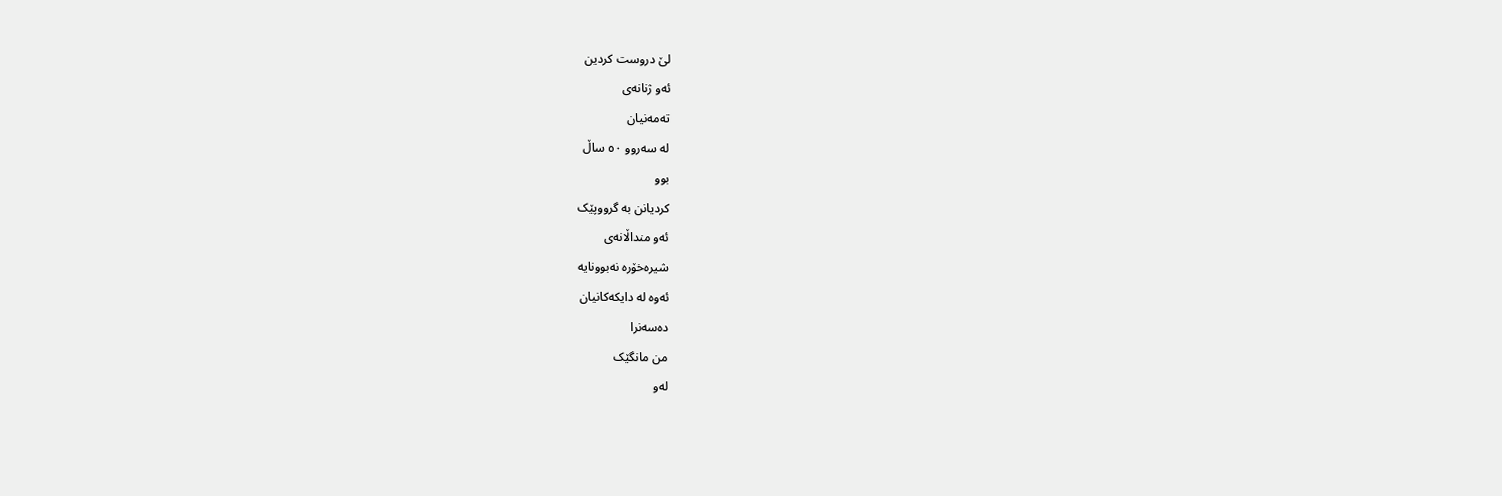لێ دروست کردین
ئەو ژنانەی
تەمەنیان
لە سەروو ٥٠ ساڵ
بوو
کردیانن بە گرووپێک
ئەو منداڵانەی
شیرەخۆرە نەبوونایە
ئەوە لە دایکەکانیان
دەسەنرا
من مانگێک
لەو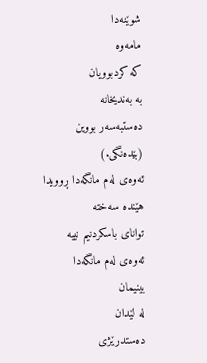شوێنەدا
مامەوە
کە کردبوویان
بە بەندیخانە
دەستبەسەر بووین
(بێدەنگی.)
ئەوەی لەم مانگەدا ڕوویدا
هێندە سەختە
توانای باسکردنیم نییە
ئەوەی لەم مانگەدا
بینیمان
لە لێدان
دەستدرێژی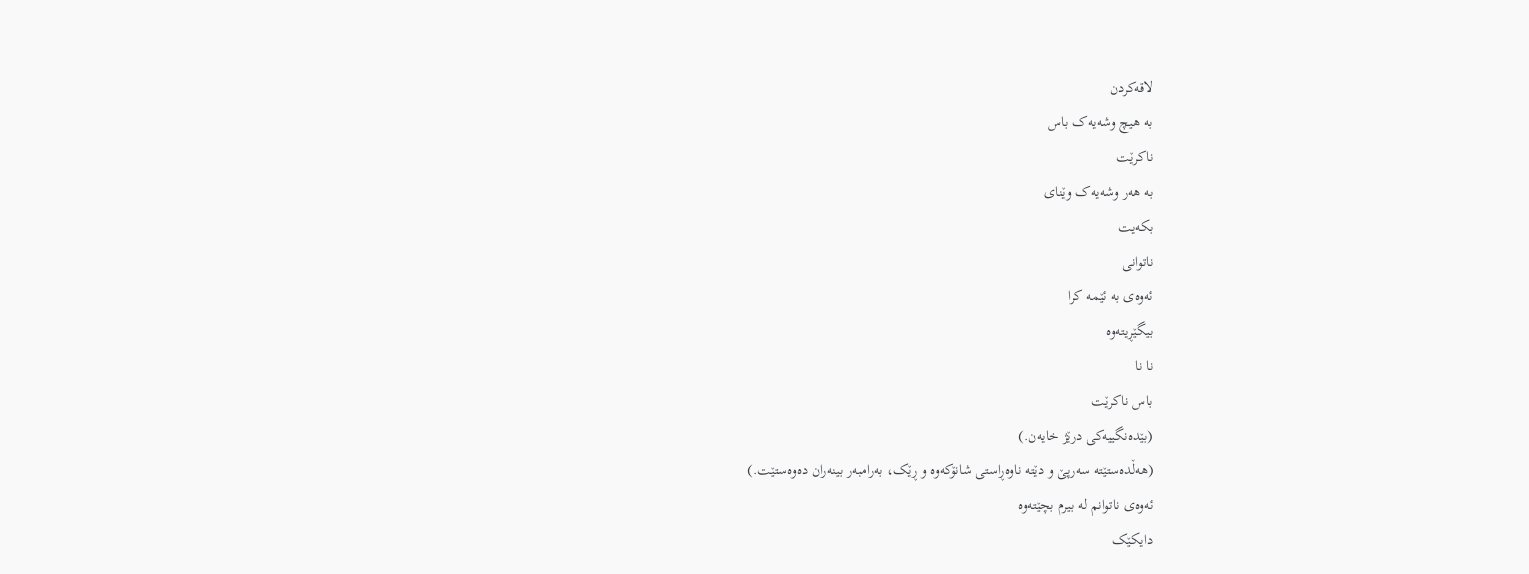لاقەکردن
بە هیچ وشەیەک باس
ناکرێت
بە هەر وشەیەک وێنای
بکەیت
ناتوانی
ئەوەی بە ئێمە کرا
بیگێڕیتەوە
نا نا
باس ناکرێت
(بێدەنگییەکی درێژ خایەن.)
(هەڵدەستێتە سەرپێ و دێتە ناوەڕاستی شانۆکەوە و ڕێک، بەرامبەر بینەران دەوەستێت.)
ئەوەی ناتوانم لە بیرم بچێتەوە
دایکێک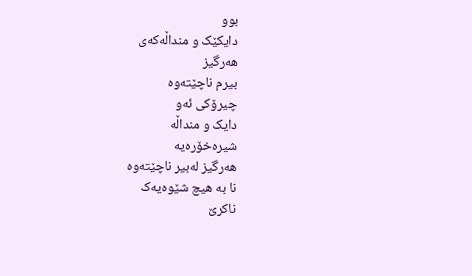بوو
دایکێک و منداڵەکەی
هەرگیز
بیرم ناچێتەوە
چیرۆکی ئەو
دایک و منداڵە
شیرەخۆرەیە
هەرگیز لەبیر ناچێتەوە
نا بە هیچ شێوەیەک
ناکرێ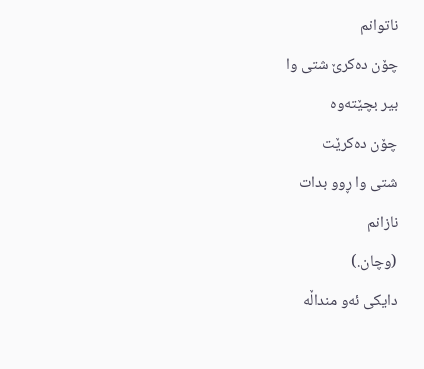ناتوانم
چۆن دەکرێ شتی وا
بیر بچێتەوە
چۆن دەکرێت
شتی وا ڕوو بدات
نازانم
(وچان.)
دایکی ئەو منداڵە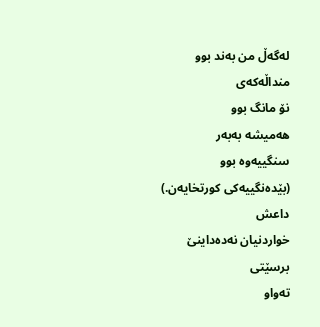لەگەڵ من بەند بوو
منداڵەکەی
نۆ مانگ بوو
هەمیشە بەبەر
سنگییەوە بوو
(بێدەنگییەکی کورتخایەن.)
داعش
خواردنیان نەدەداینێ
برسێتی
تەواو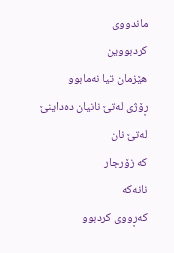ماندووی
کردبووین
هێزمان تیا نەمابوو
ڕۆژی لەتێ نانیان دەداینێ
لەتێ نان
کە زۆرجار
نانەکە
کەڕووی کردبوو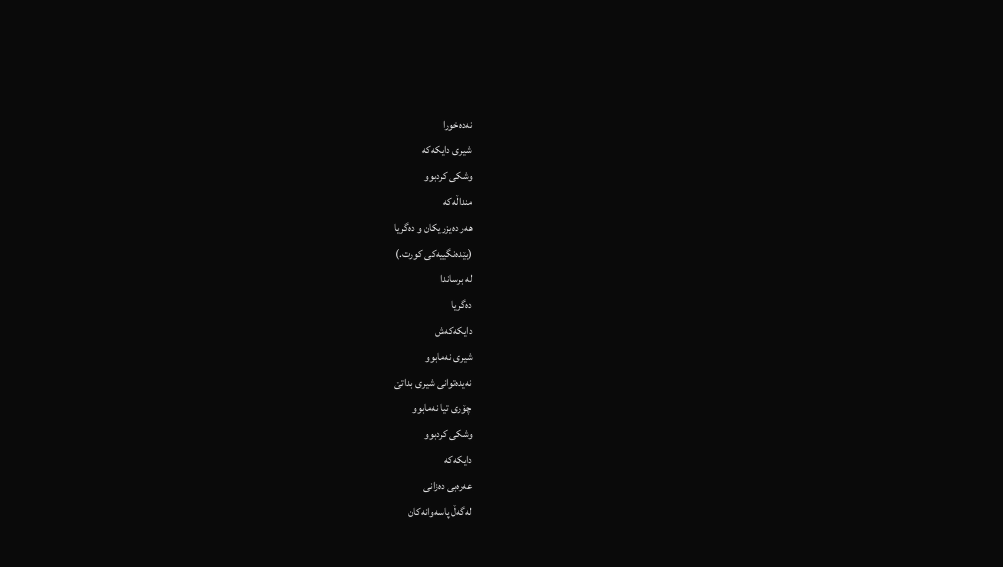نەدەخورا
شیری دایکەکە
وشکی کردبوو
منداڵەکە
هەر دەیزریکان و دەگریا
(بێدەنگییەکی کورت.)
لە برساندا
دەگریا
دایکەکەش
شیری نەمابوو
نەیدەتوانی شیری بداتێ
چۆری تیا نەمابوو
وشکی کردبوو
دایکەکە
عەرەبی دەزانی
لەگەڵ پاسەوانەکان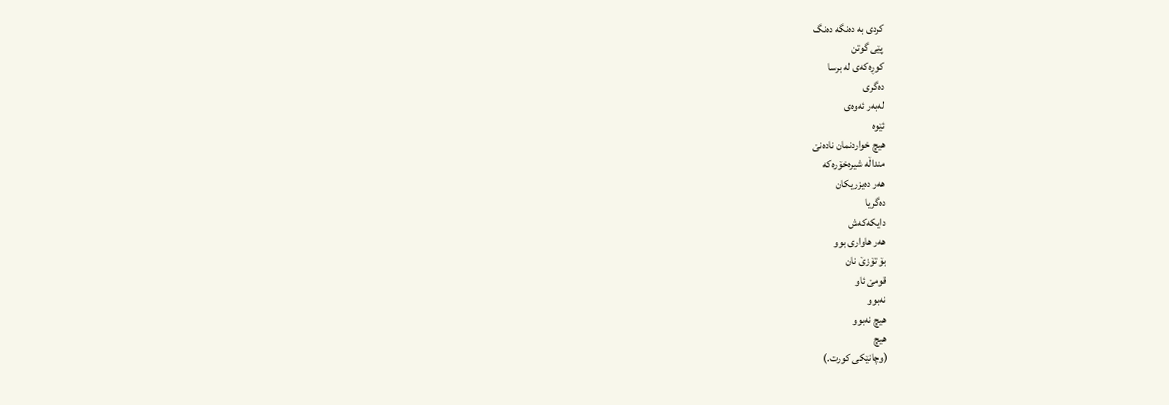کردی بە دەنگە دەنگ
پێی گوتن
کوڕەکەی لە برسا
دەگری
لەبەر ئەوەی
ئێوە
هیچ خواردنمان نادەنێ
منداڵە شیرەخۆرەکە
هەر دەیزریکان
دەگریا
دایکەکەش
هەر هاواری بوو
بۆ تۆزێ نان
قومێ ئاو
نەبوو
هیچ نەبوو
هیچ
(وچانێکی کورت.)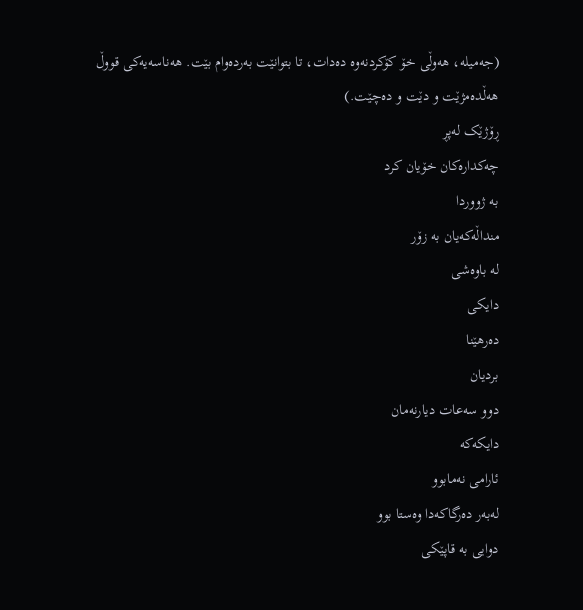(جەمیلە، هەوڵی خۆ کۆکردنەوە دەدات، تا بتوانێت بەردەوام بێت. هەناسەیەکی قووڵ هەڵدەمژێت و دێت و دەچێت.)
ڕۆژێک لەپڕ
چەکدارەکان خۆیان کرد
بە ژووردا
منداڵەکەیان بە زۆر
لە باوەشی
دایکی
دەرهێنا
بردیان
دوو سەعات دیارنەمان
دایکەکە
ئارامی نەمابوو
لەبەر دەرگاکەدا وەستا بوو
دوایی بە قاپێکی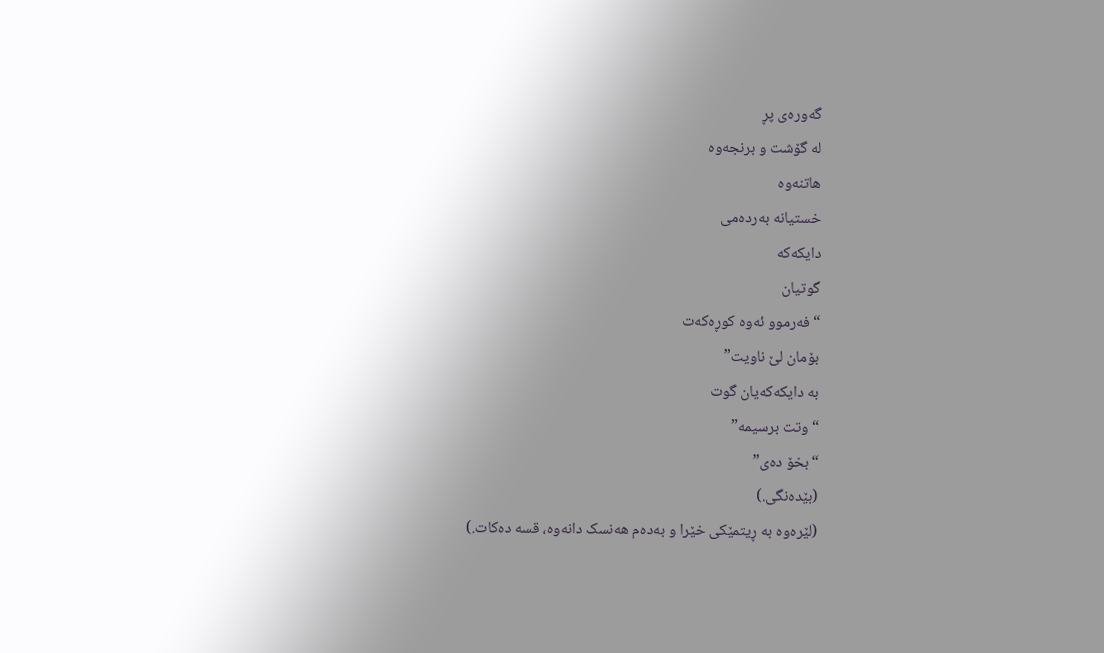گەورەی پڕ
لە گۆشت و برنجەوە
هاتنەوە
خستیانە بەردەمی
دایکەکە
گوتیان
“فەرموو ئەوە کوڕەکەت
بۆمان لێ ناویت”
بە دایکەکەیان گوت
“وتت برسیمە”
“بخۆ دەی”
(بێدەنگی.)
(لێرەوە بە ڕیتمێکی خێرا و بەدەم هەنسک دانەوە، قسە دەکات.)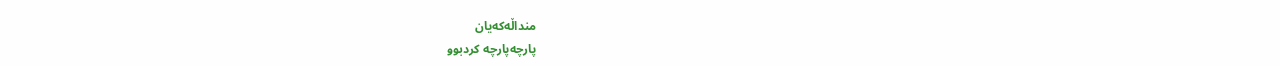منداڵەکەیان
پارچەپارچە کردبوو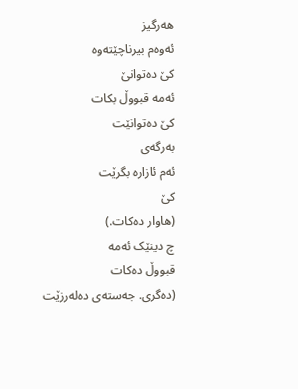هەرگیز
ئەوەم بیرناچێتەوە
کێ دەتوانێ
ئەمە قبووڵ بکات
کێ دەتوانێت
بەرگەی
ئەم ئازارە بگرێت
کێ
(هاوار دەکات.)
چ دینێک ئەمە
قبووڵ دەکات
(دەگری. جەستەی دەلەرزێت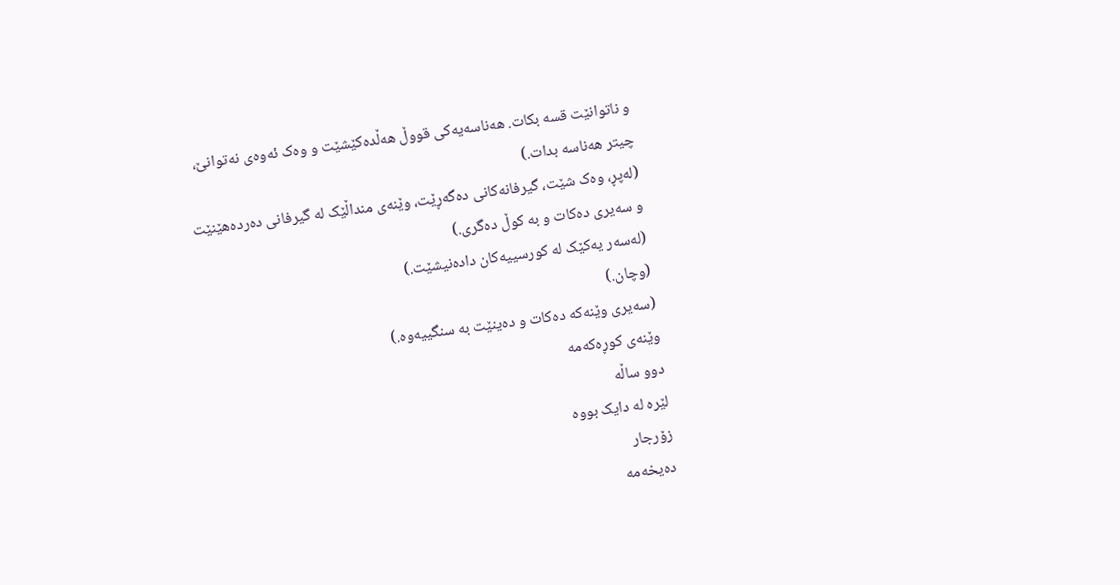و ناتوانێت قسە بکات. هەناسەیەکی قووڵ هەڵدەکێشێت و وەک ئەوەی نەتوانێ، چیتر هەناسە بدات.)
(لەپڕ، وەک شێت، گیرفانەکانی دەگەڕێت، وێنەی منداڵێک لە گیرفانی دەردەهێنێت و سەیری دەکات و بە کوڵ دەگری.)
(لەسەر یەکێک لە کورسییەکان دادەنیشێت.)
(وچان.)
(سەیری وێنەکە دەکات و دەینێت بە سنگییەوە.)
وێنەی کوڕەکەمە
دوو ساڵە
لێرە لە دایک بووە
زۆرجار
دەیخەمە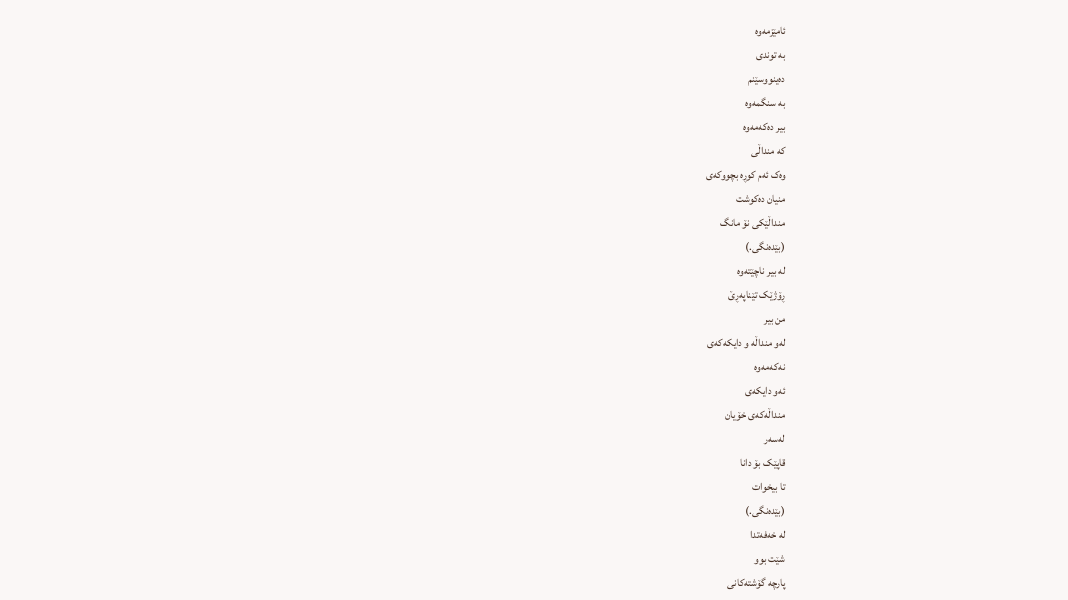ئامێزمەوە
بە توندی
دەینووسێنم
بە سنگمەوە
بیر دەکەمەوە
کە منداڵی
وەک ئەم کوڕە بچووکەی
منیان دەکوشت
منداڵێکی نۆ مانگ
(بێدەنگی.)
لە بیر ناچێتەوە
ڕۆژێک تێناپەڕێ
من بیر
لەو منداڵە و دایکەکەی
نەکەمەوە
ئەو دایکەی
منداڵەکەی خۆیان
لەسەر
قاپێک بۆ دانا
تا بیخوات
(بێدەنگی.)
لە خەفەتدا
شێت بوو
پارچە گۆشتەکانی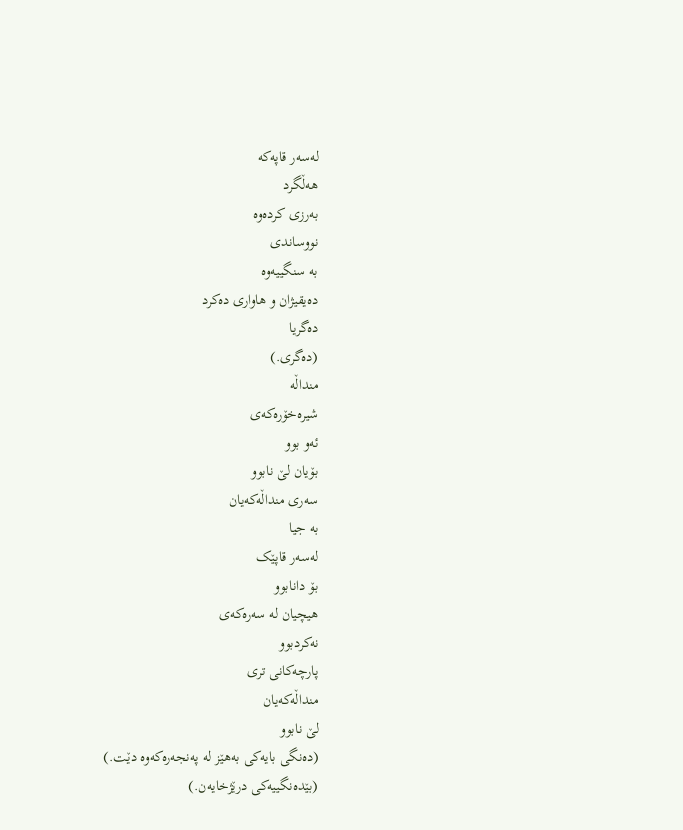لەسەر قاپەکە
هەڵگرد
بەرزی کردەوە
نووساندی
بە سنگییەوە
دەیقیژان و هاواری دەکرد
دەگریا
(دەگری.)
منداڵە
شیرەخۆرەکەی
ئەو بوو
بۆیان لێ نابوو
سەری منداڵەکەیان
بە جیا
لەسەر قاپێک
بۆ دانابوو
هیچیان لە سەرەکەی
نەکردبوو
پارچەکانی تری
منداڵەکەیان
لێ نابوو
(دەنگی بایەکی بەهێز لە پەنجەرەکەوە دێت.)
(بێدەنگییەکی درێژخایەن.)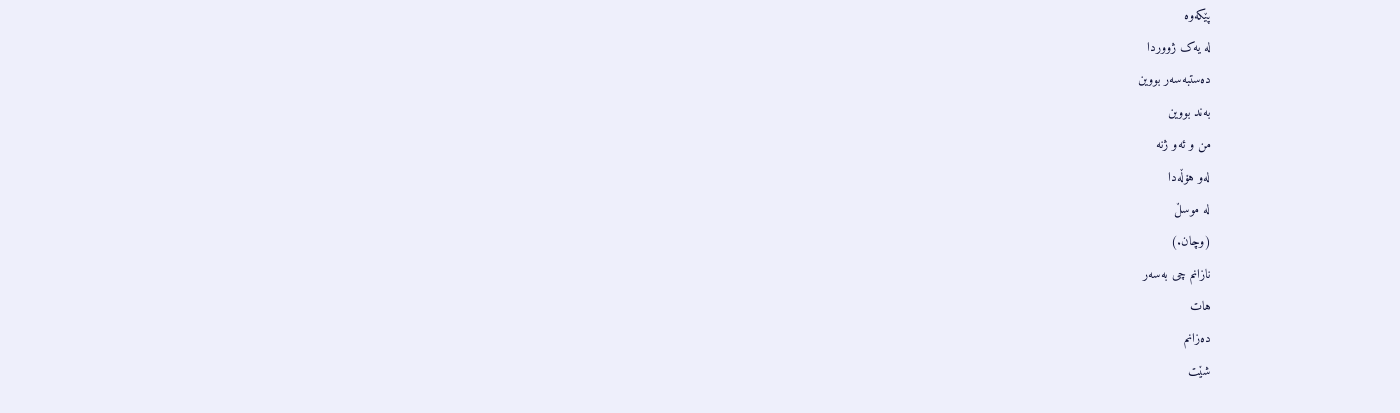پێکەوە
لە یەک ژووردا
دەستبەسەر بووین
بەند بووین
من و ئەو ژنە
لەو هۆڵەدا
لە موسڵ
(وچان.)
نازانم چی بەسەر
هات
دەزانم
شێت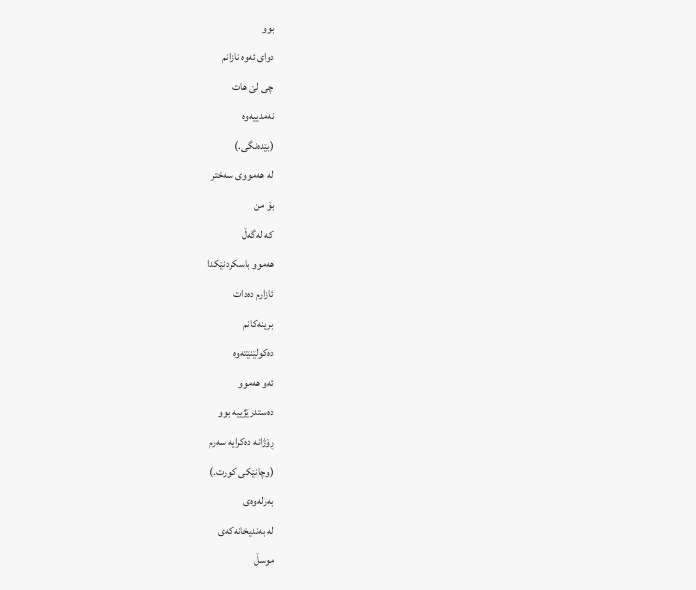بوو
دوای ئەوە نازانم
چی لێ هات
نەمدییەوە
(بێدەنگی.)
لە هەمووی سەختر
بۆ من
کە لەگەڵ
هەموو باسکردنێکدا
ئازارم دەدات
برینەکانم
دەکولێنێتەوە
ئەو هەموو
دەستدرێژییە بوو
ڕۆژانە دەکرایە سەرم
(وچانێکی کورت.)
بەرلەوەی
لە بەندیخانەکەی
موسڵ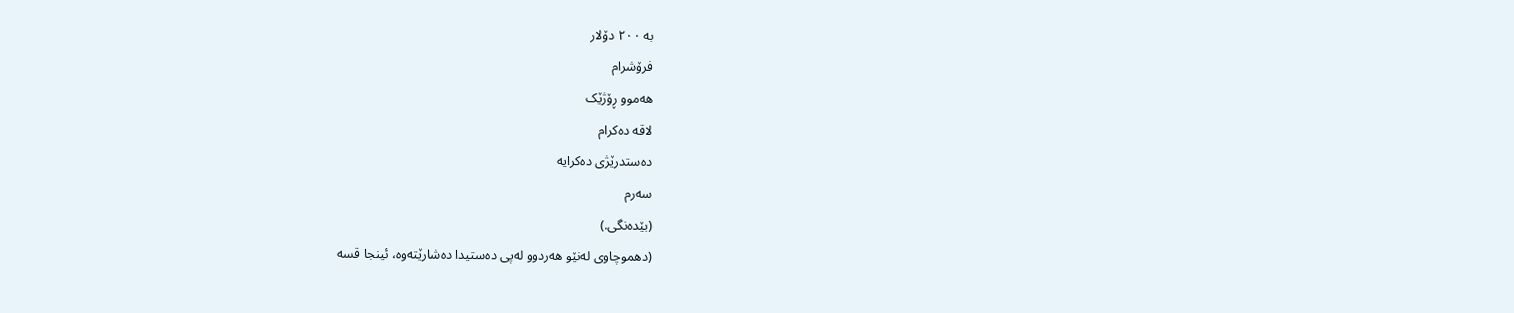بە ٢٠٠ دۆلار
فرۆشرام
هەموو ڕۆژێک
لاقە دەکرام
دەستدرێژی دەکرایە
سەرم
(بێدەنگی.)
(دهموچاوی لەنێو هەردوو لەپی دەستیدا دەشارێتەوە، ئینجا قسە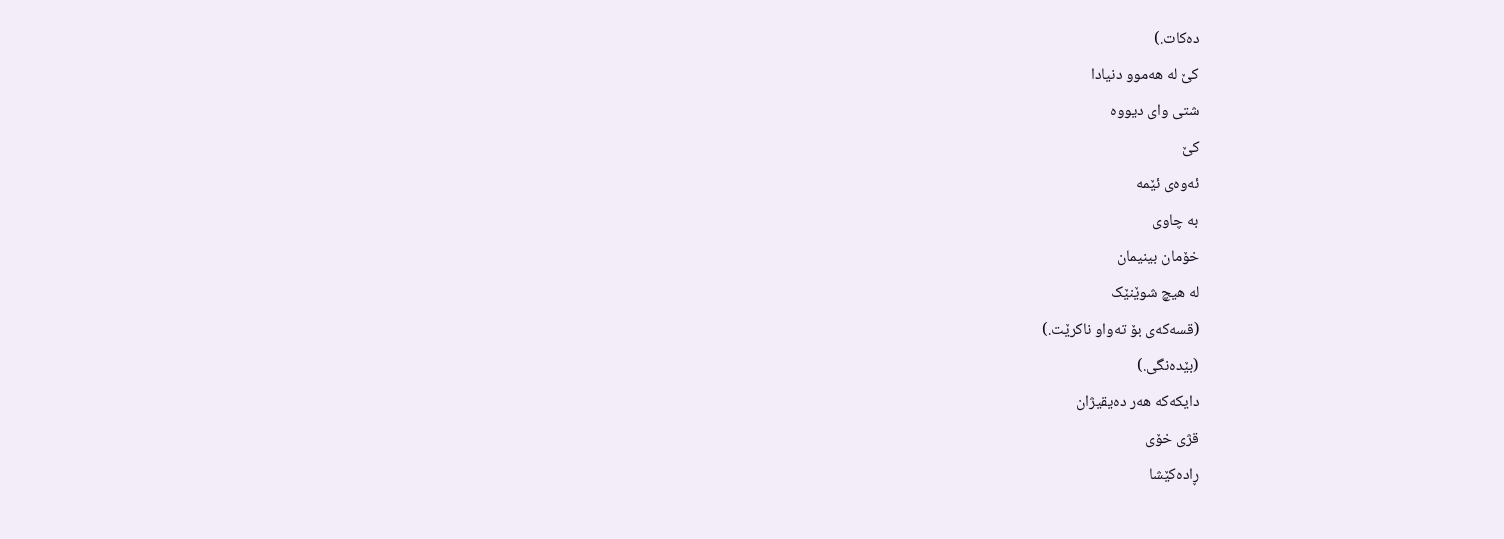دەکات.)
کێ لە هەموو دنیادا
شتی وای دیووە
کێ
ئەوەی ئێمە
بە چاوی
خۆمان بینیمان
لە هیچ شوێنێک
(قسەکەی بۆ تەواو ناکرێت.)
(بێدەنگی.)
دایکەکە هەر دەیقیژان
قژی خۆی
ڕادەکێشا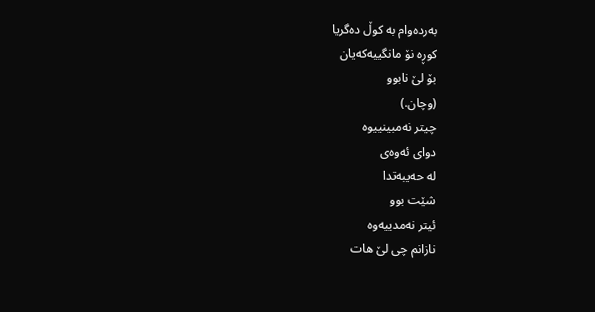بەردەوام بە کوڵ دەگریا
کوڕە نۆ مانگییەکەیان
بۆ لێ نابوو
(وچان.)
چیتر نەمبینییوە
دوای ئەوەی
لە حەیبەتدا
شێت بوو
ئیتر نەمدییەوە
نازانم چی لێ هات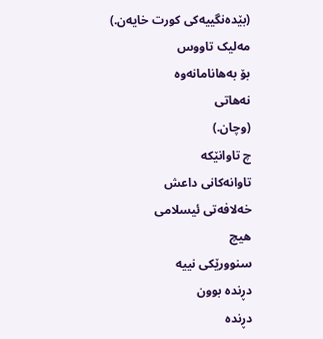(بێدەنگییەکی کورت خایەن.)
مەلیک تاووس
بۆ بەهانامانەوە
نەهاتی
(وچان.)
چ تاوانێکە
تاوانەکانی داعش
خەلافەتی ئیسلامی
هیچ
سنوورێکی نییە
دڕندە بوون
دڕندە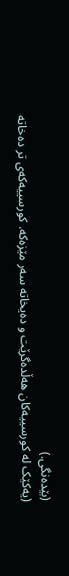(بێدەنگی.)
(یەکێک لە کورسییەکان هەڵدەگرێت و دەیخاتە سەر مێزەکە. کورسییەکەی تر دەخاتە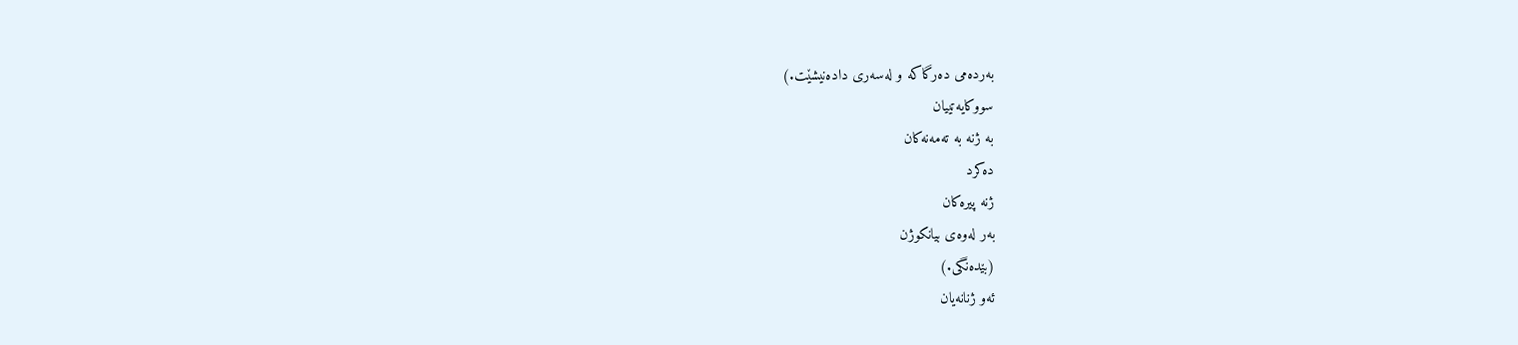بەردەمی دەرگاکە و لەسەری دادەنیشێت.)
سووکایەتییان
بە ژنە بە تەمەنەکان
دەکرد
ژنە پیرەکان
بەر لەوەی بیانکوژن
(بێدەنگی.)
ئەو ژنانەیان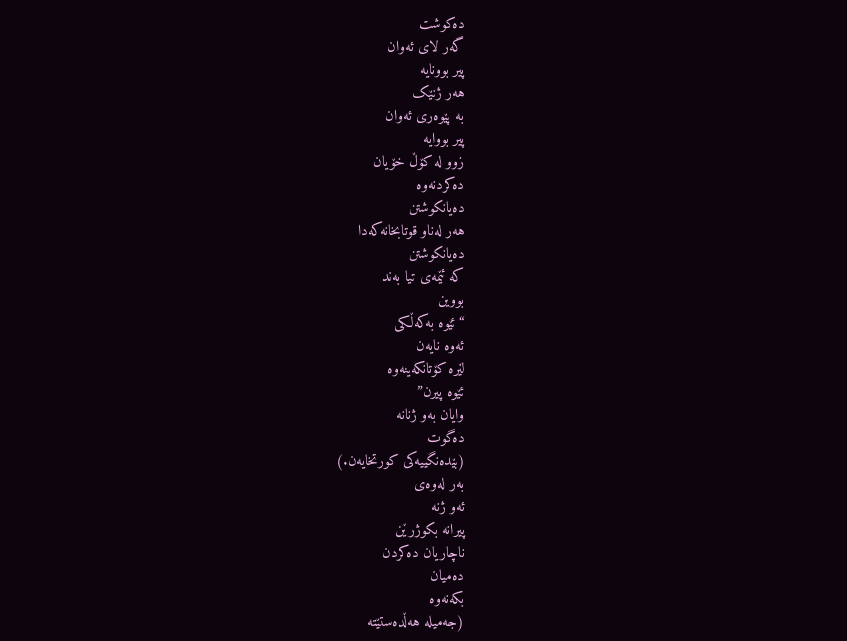دەکوشت
گەر لای ئەوان
پیر بوونایە
هەر ژنێک
بە پێوەری ئەوان
پیر بووایە
زوو لە کۆڵ خۆیان
دەکردنەوە
دەیانکوشتن
هەر لەناو قوتابخانەکەدا
دەیانکوشتن
کە ئێمەی تیا بەند
بووین
“ئێوە بەکەڵکی
ئەوە نایەن
لێرە کۆتانکەینەوە
ئێوە پیرن”
وایان بەو ژنانە
دەگوت
(بێدەنگییەکی کورتخایەن.)
بەر لەوەی
ئەو ژنە
پیرانە بکوژرێن
ناچاریان دەکردن
دەمیان
بکەنەوە
(جەمیلە هەڵدەستێتە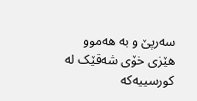سەرپێ و بە هەموو هێزی خۆی شەقێک لە کورسییەکە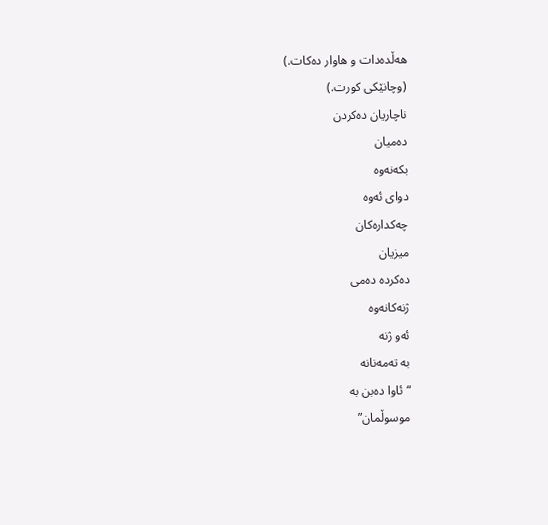هەڵدەدات و هاوار دەکات.)
(وچانێکی کورت.)
ناچاریان دەکردن
دەمیان
بکەنەوە
دوای ئەوە
چەکدارەکان
میزیان
دەکردە دەمی
ژنەکانەوە
ئەو ژنە
بە تەمەنانە
“ئاوا دەبن بە
موسوڵمان”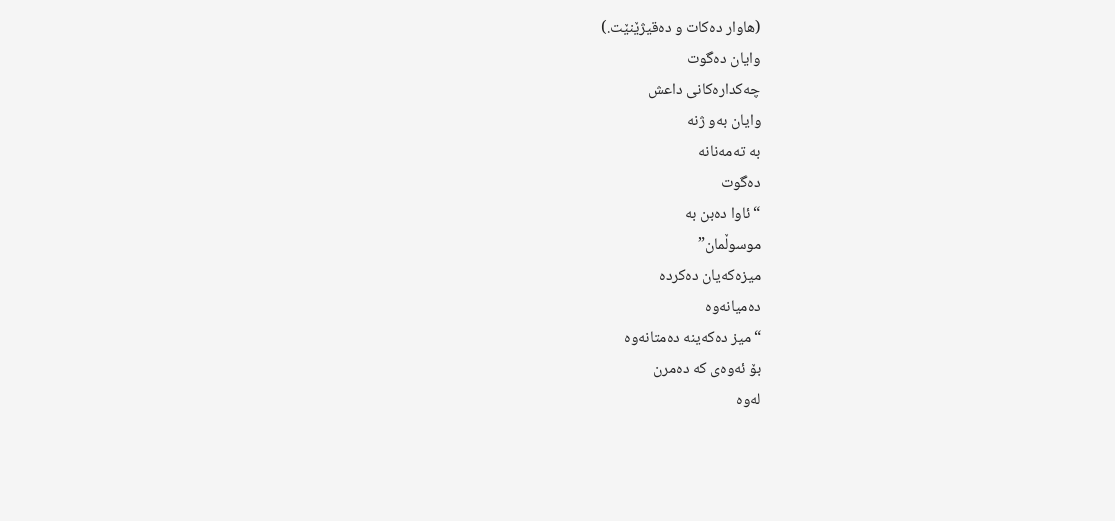(هاوار دەکات و دەقیژێنێت.)
وایان دەگوت
چەکدارەکانی داعش
وایان بەو ژنە
بە تەمەنانە
دەگوت
“ئاوا دەبن بە
موسوڵمان”
میزەکەیان دەکردە
دەمیانەوە
“میز دەکەینە دەمتانەوە
بۆ ئەوەی کە دەمرن
لەوە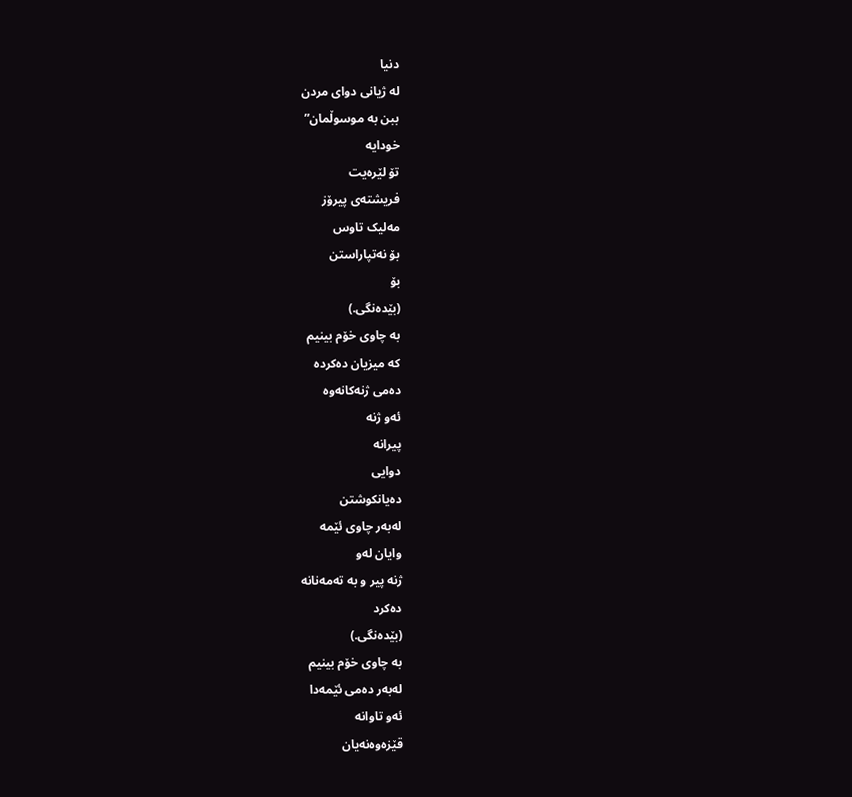دنیا
لە ژیانی دوای مردن
ببن بە موسوڵمان”
خودایە
تۆ لێرەیت
فریشتەی پیرۆز
مەلیک تاوس
بۆ نەتپاراستن
بۆ
(بێدەنگی.)
بە چاوی خۆم بینیم
کە میزیان دەکردە
دەمی ژنەکانەوە
ئەو ژنە
پیرانە
دوایی
دەیانکوشتن
لەبەر چاوی ئێمە
وایان لەو
ژنە پیر و بە تەمەنانە
دەکرد
(بێدەنگی.)
بە چاوی خۆم بینیم
لەبەر دەمی ئێمەدا
ئەو تاوانە
قێزەوەنەیان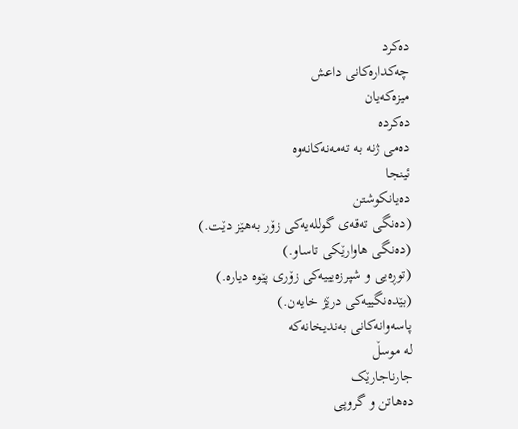دەکرد
چەکدارەکانی داعش
میزەکەیان
دەکردە
دەمی ژنە بە تەمەنەکانەوە
ئینجا
دەیانکوشتن
(دەنگی تەقەی گوللەیەکی زۆر بەهێز دێت.)
(دەنگی هاوارێکی تاساو.)
(توڕەیی و شپرزەیییەکی زۆری پێوە دیارە.)
(بێدەنگییەکی درێژ خایەن.)
پاسەوانەکانی بەندیخانەکە
لە موسڵ
جارناجارێک
دەهاتن و گروپی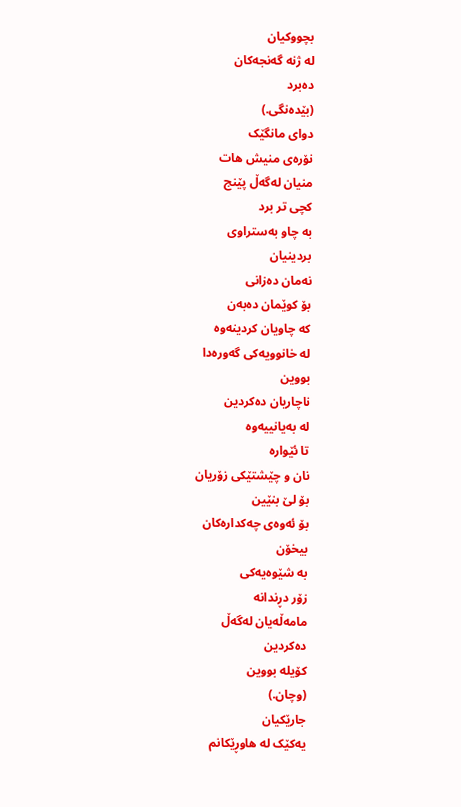بچووکیان
لە ژنە گەنجەکان
دەبرد
(بێدەنگی.)
دوای مانگێک
نۆرەی منیش هات
منیان لەگەڵ پێنج
کچی تر برد
بە چاو بەستراوی
بردینیان
نەمان دەزانی
بۆ کوێمان دەبەن
کە چاویان کردینەوە
لە خانوویەکی گەورەدا
بووین
ناچاریان دەکردین
لە بەیانییەوە
تا ئێوارە
نان و چێشتێکی زۆریان
بۆ لێ بنێین
بۆ ئەوەی چەکدارەکان
بیخۆن
بە شێوەیەکی
زۆر دڕندانە
مامەڵەیان لەگەڵ
دەکردین
کۆیلە بووین
(وچان.)
جارێکیان
یەکێک لە هاوڕێکانم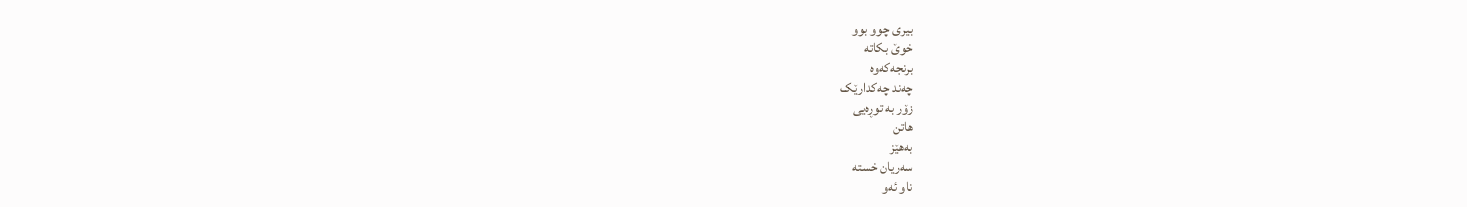بیری چوو بوو
خوێ بکاتە
برنجەکەوە
چەند چەکدارێک
زۆر بە توڕەیی
هاتن
بەهێز
سەریان خستە
ناو ئەو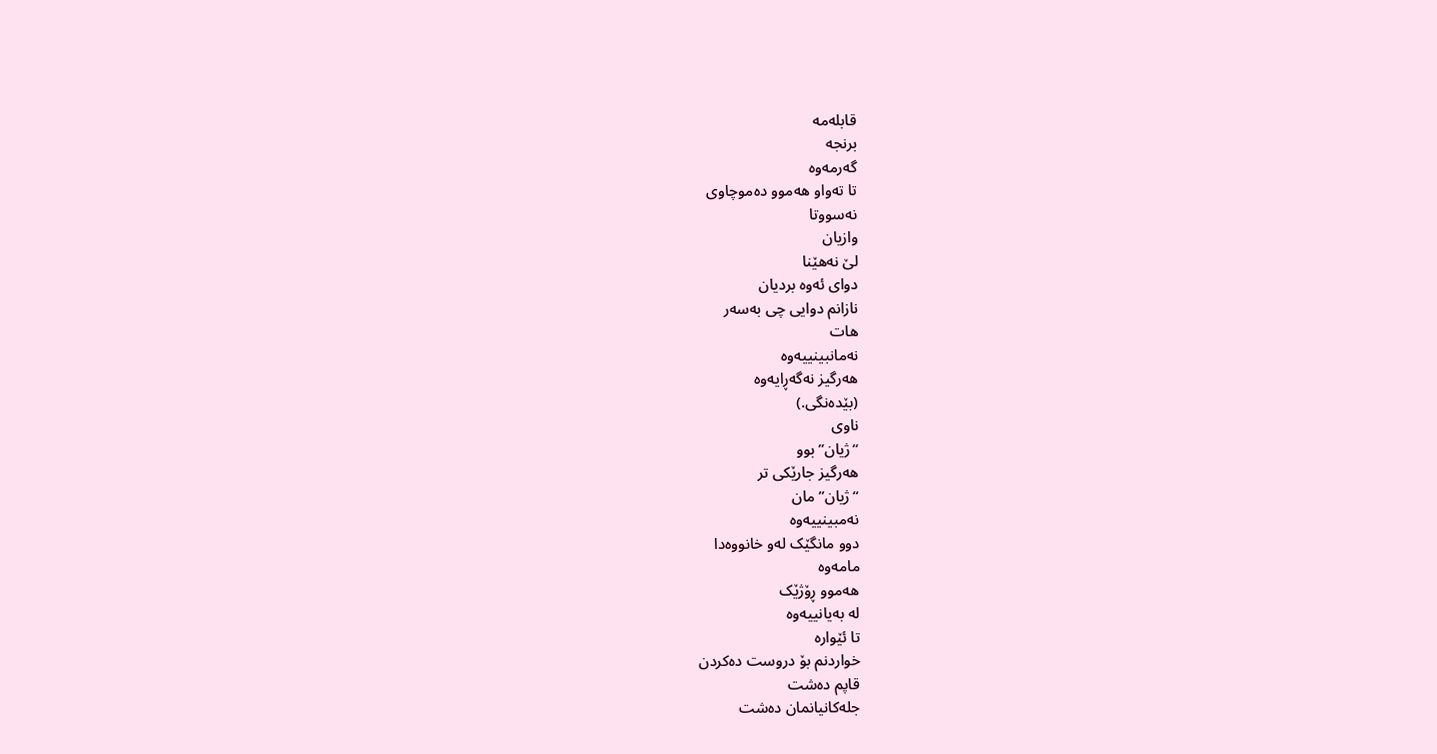قابلەمە
برنجە
گەرمەوە
تا تەواو هەموو دەموچاوی
نەسووتا
وازیان
لێ نەهێنا
دوای ئەوە بردیان
نازانم دوایی چی بەسەر
هات
نەمانبینییەوە
هەرگیز نەگەڕایەوە
(بێدەنگی.)
ناوی
“ژیان” بوو
هەرگیز جارێکی تر
“ژیان”مان
نەمبینییەوە
دوو مانگێک لەو خانووەدا
مامەوە
هەموو ڕۆژێک
لە بەیانییەوە
تا ئێوارە
خواردنم بۆ دروست دەکردن
قاپم دەشت
جلەکانیانمان دەشت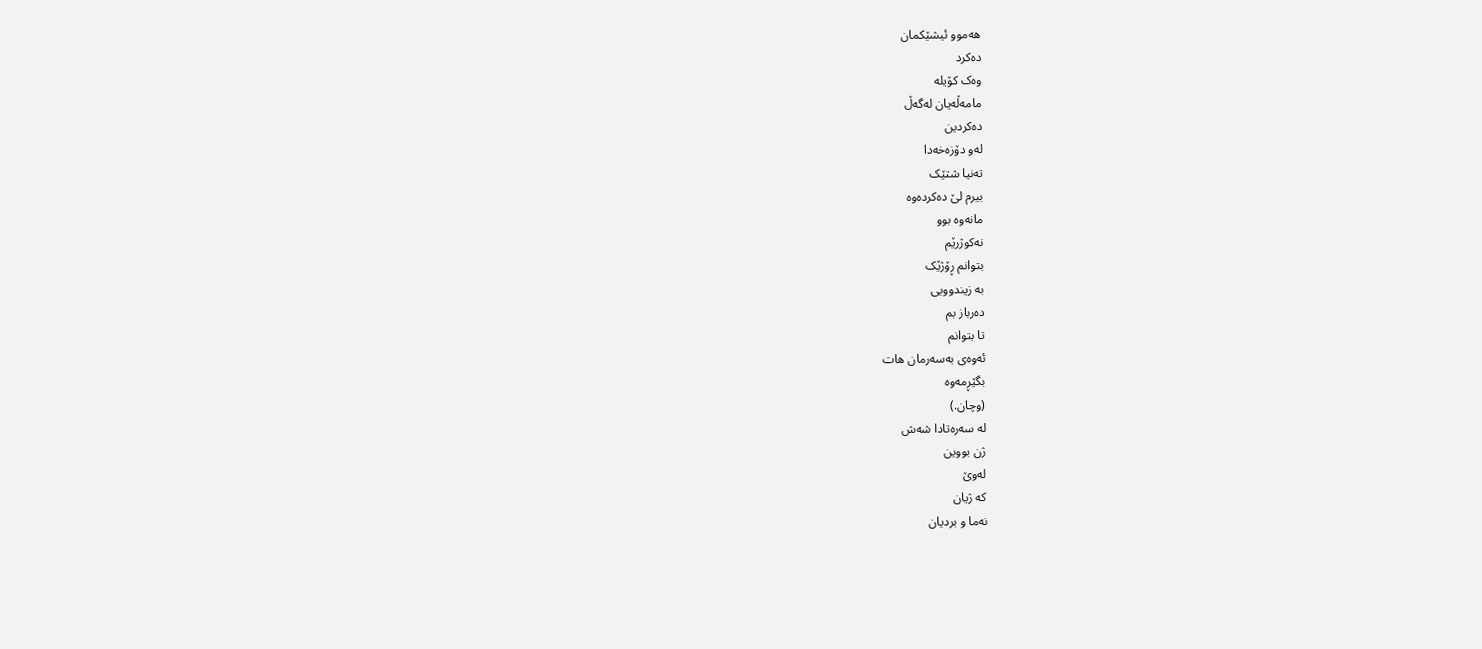هەموو ئیشێکمان
دەکرد
وەک کۆیلە
مامەڵەیان لەگەڵ
دەکردین
لەو دۆزەخەدا
تەنیا شتێک
بیرم لێ دەکردەوە
مانەوە بوو
نەکوژرێم
بتوانم ڕۆژێک
بە زیندوویی
دەرباز بم
تا بتوانم
ئەوەی بەسەرمان هات
بگێڕمەوە
(وچان.)
لە سەرەتادا شەش
ژن بووین
لەوێ
کە ژیان
نەما و بردیان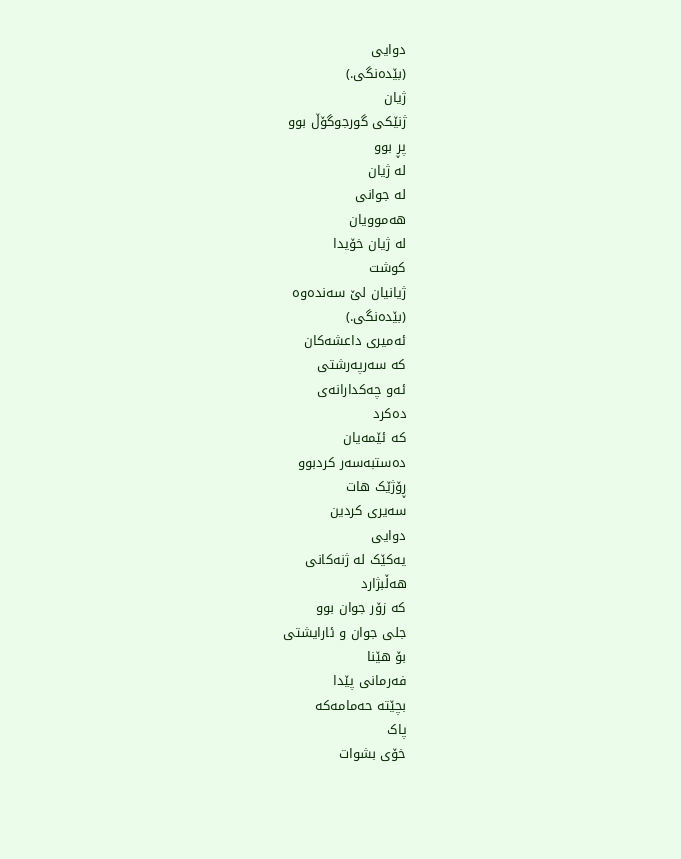دوایی
(بێدەنگی.)
ژیان
ژنێکی گورجوگۆڵ بوو
پڕ بوو
لە ژیان
لە جوانی
هەموویان
لە ژیان خۆیدا
کوشت
ژیانیان لێ سەندەوە
(بێدەنگی.)
ئەمیری داعشەکان
کە سەرپەرشتی
ئەو چەکدارانەی
دەکرد
کە ئێمەیان
دەستبەسەر کردبوو
ڕۆژێک هات
سەیری کردین
دوایی
یەکێک لە ژنەکانی
هەڵبژارد
کە زۆر جوان بوو
جلی جوان و ئارایشتی
بۆ هێنا
فەرمانی پێدا
بچێتە حەمامەکە
پاک
خۆی بشوات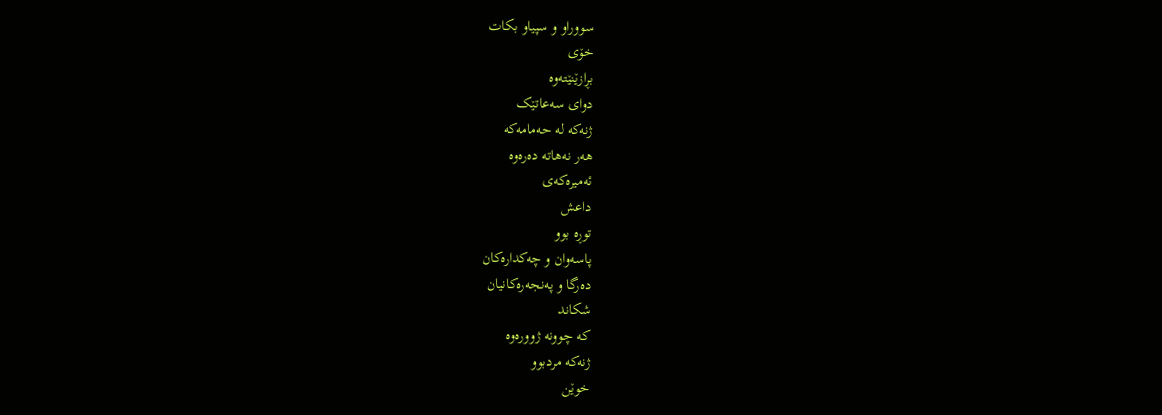سووراو و سپیاو بکات
خۆی
بڕازێنێتەوە
دوای سەعاتێک
ژنەکە لە حەمامەکە
هەر نەهاتە دەرەوە
ئەمیرەکەی
داعش
توڕە بوو
پاسەوان و چەکدارەکان
دەرگا و پەنجەرەکانیان
شکاند
کە چوونە ژوورەوە
ژنەکە مردبوو
خوێن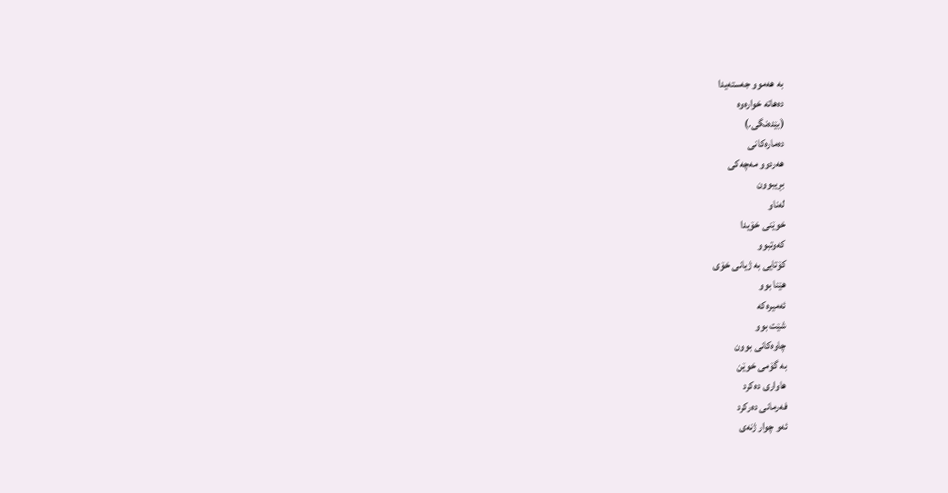بە هەموو جەستەیدا
دەهاتە خوارەوە
(بێدەنگی.)
دەمارەکانی
هەردوو مەچەکی
بڕیبوون
لەناو
خوێنی خۆیدا
کەوتبوو
کۆتایی بە ژیانی خۆی
هێنا بوو
ئەمیرەکە
شێت بوو
چاوەکانی بوون
بە گۆمی خوێن
هاواری دەکرد
فەرمانی دەرکرد
ئەو چوار ژنەی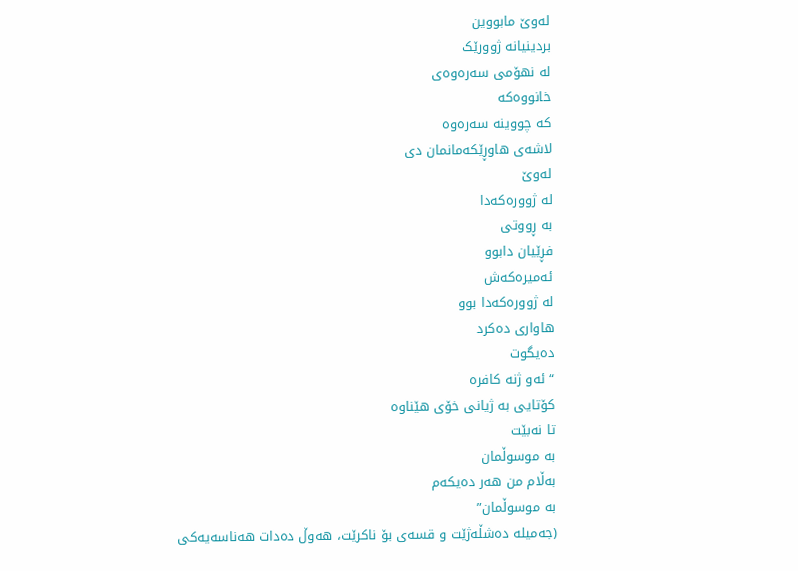لەوێ مابووین
بردینیانە ژوورێک
لە نهۆمی سەرەوەی
خانووەکە
کە چووینە سەرەوە
لاشەی هاوڕێکەمانمان دی
لەوێ
لە ژوورەکەدا
بە ڕووتی
فڕێیان دابوو
ئەمیرەکەش
لە ژوورەکەدا بوو
هاواری دەکرد
دەیگوت
“ئەو ژنە کافرە
کۆتایی بە ژیانی خۆی هێناوە
تا نەبێت
بە موسوڵمان
بەڵام من هەر دەیکەم
بە موسوڵمان”
(جەمیلە دەشڵەژێت و قسەی بۆ ناکرێت، هەوڵ دەدات هەناسەیەکی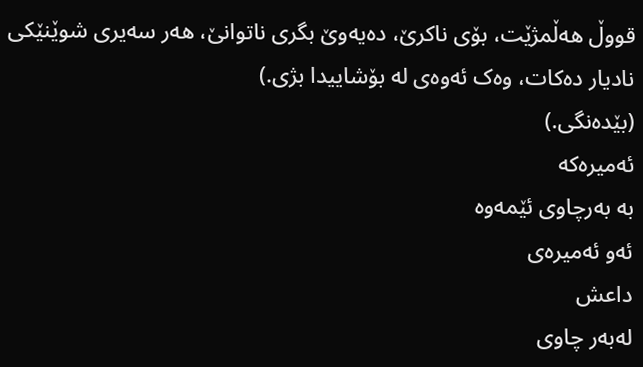قووڵ هەڵمژێت، بۆی ناکرێ، دەیەوێ بگری ناتوانێ، هەر سەیری شوێنێکی نادیار دەکات، وەک ئەوەی لە بۆشاییدا بژی.)
(بێدەنگی.)
ئەمیرەکە
بە بەرچاوی ئێمەوە
ئەو ئەمیرەی
داعش
لەبەر چاوی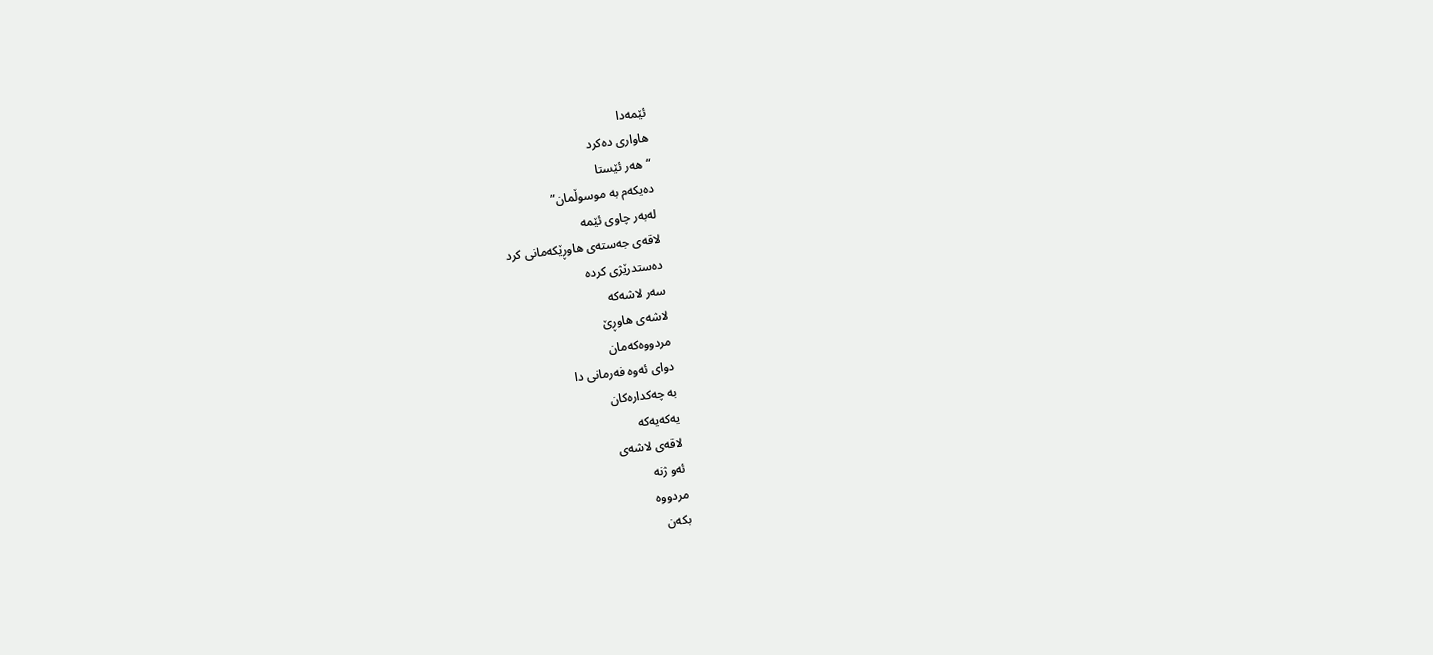ئێمەدا
هاواری دەکرد
“هەر ئێستا
دەیکەم بە موسوڵمان”
لەبەر چاوی ئێمە
لاقەی جەستەی هاوڕێکەمانی کرد
دەستدرێژی کردە
سەر لاشەکە
لاشەی هاوڕێ
مردووەکەمان
دوای ئەوە فەرمانی دا
بە چەکدارەکان
یەکەیەکە
لاقەی لاشەی
ئەو ژنە
مردووە
بکەن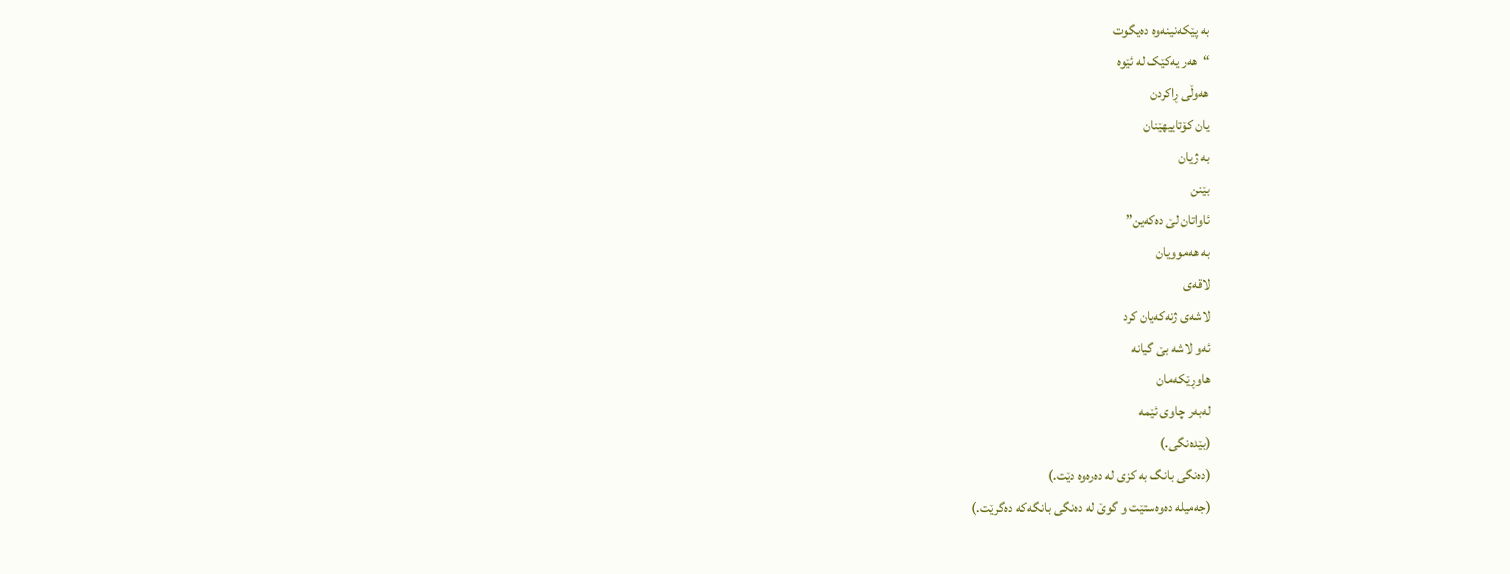بە پێکەنینەوە دەیگوت
“هەر یەکێک لە ئێوە
هەوڵی ڕاکردن
یان کۆتاییهێنان
بە ژیان
بێنن
ئاواتان لێ دەکەین”
بە هەموویان
لاقەی
لاشەی ژنەکەیان کرد
ئەو لاشە بێ گیانە
هاوڕێکەمان
لەبەر چاوی ئێمە
(بێدەنگی.)
(دەنگی بانگ بە کزی لە دەرەوە دێت.)
(جەمیلە دەوەستێت و گوێ لە دەنگی بانگەکە دەگرێت.)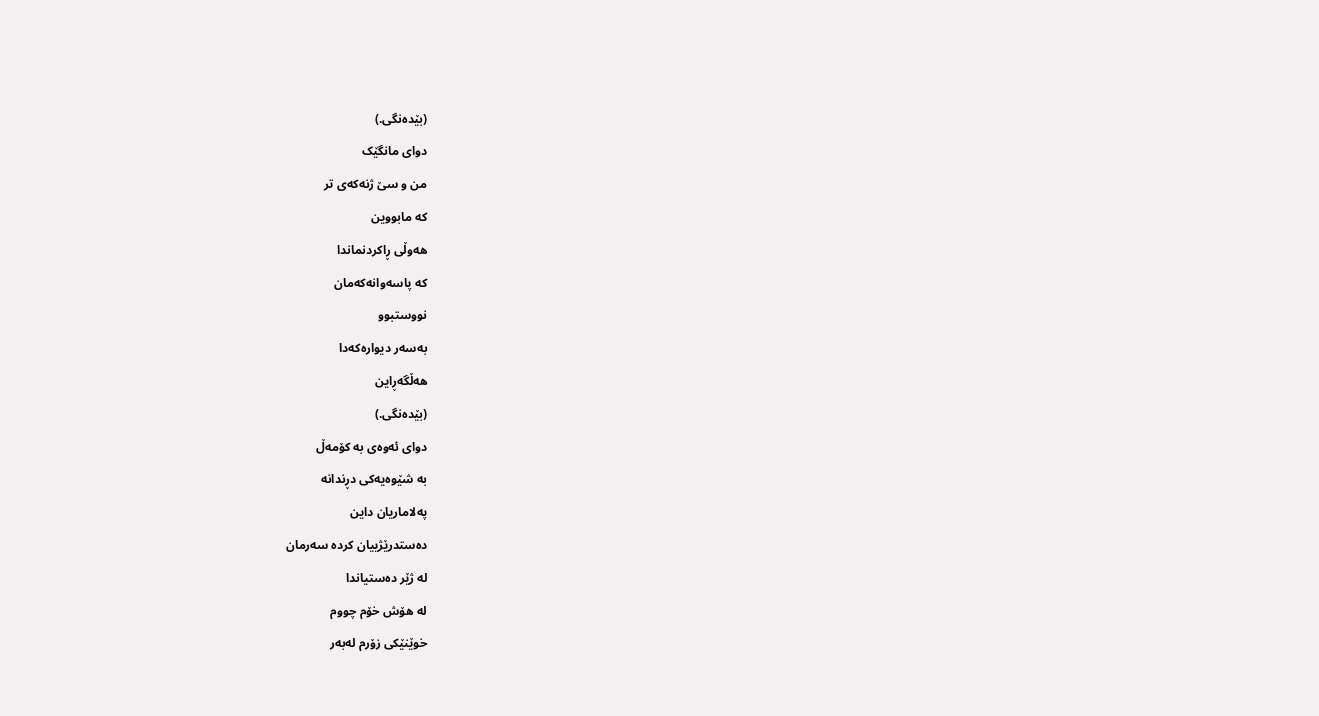(بێدەنگی.)
دوای مانگێک
من و سێ ژنەکەی تر
کە مابووین
هەوڵی ڕاکردنماندا
کە پاسەوانەکەمان
نووستبوو
بەسەر دیوارەکەدا
هەڵگەڕاین
(بێدەنگی.)
دوای ئەوەی بە کۆمەڵ
بە شێوەیەکی دڕندانە
پەلاماریان داین
دەستدرێژییان کردە سەرمان
لە ژێر دەستیاندا
لە هۆش خۆم چووم
خوێنێکی زۆرم لەبەر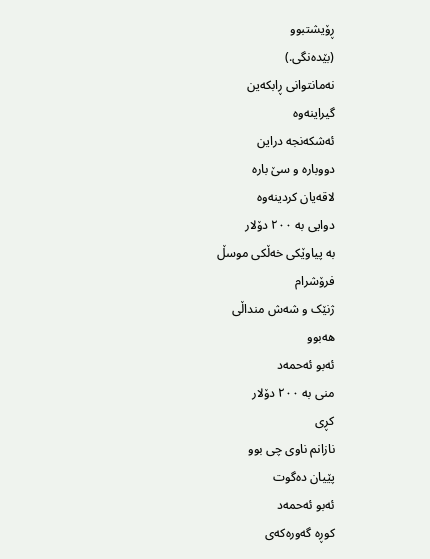ڕۆیشتبوو
(بێدەنگی.)
نەمانتوانی ڕابکەین
گیراینەوە
ئەشکەنجە دراین
دووبارە و سێ بارە
لاقەیان کردینەوە
دوایی بە ٢٠٠ دۆلار
بە پیاوێکی خەڵکی موسڵ
فرۆشرام
ژنێک و شەش منداڵی
هەبوو
ئەبو ئەحمەد
منی بە ٢٠٠ دۆلار
کڕی
نازانم ناوی چی بوو
پێیان دەگوت
ئەبو ئەحمەد
کوڕە گەورەکەی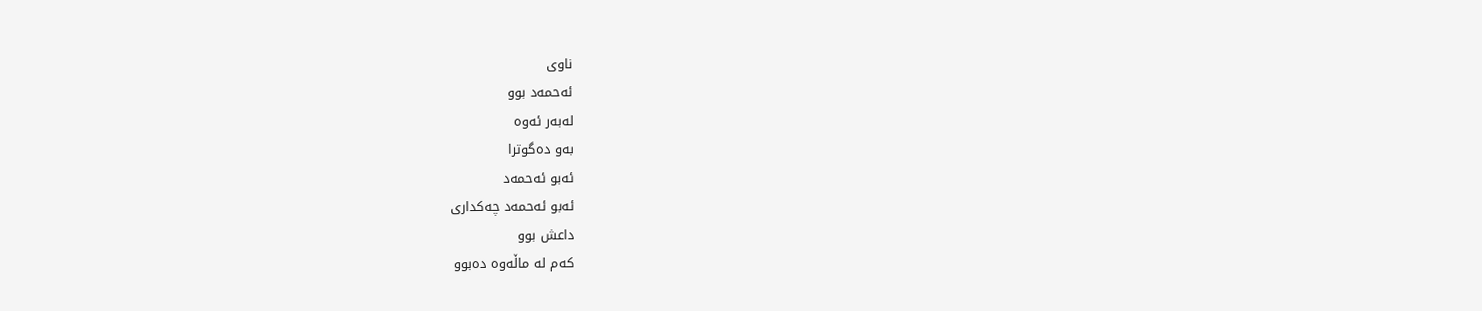ناوی
ئەحمەد بوو
لەبەر ئەوە
بەو دەگوترا
ئەبو ئەحمەد
ئەبو ئەحمەد چەکداری
داعش بوو
کەم لە ماڵەوە دەبوو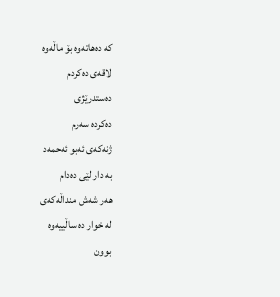کە دەهاتەوە بۆ ماڵەوە
لاقەی دەکردم
دەستدرێژی
دەکردە سەرم
ژنەکەی ئەبو ئەحمەد
بە دار لێی دەدام
هەر شەش منداڵەکەی
لە خوار دە ساڵییەوە
بوون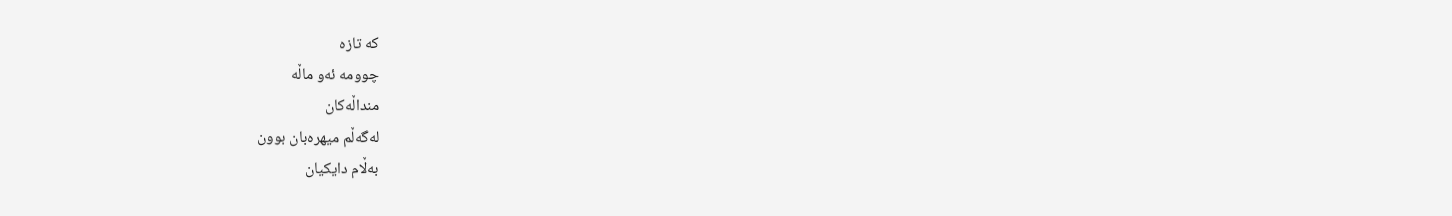کە تازە
چوومە ئەو ماڵە
منداڵەکان
لەگەڵم میهرەبان بوون
بەڵام دایکیان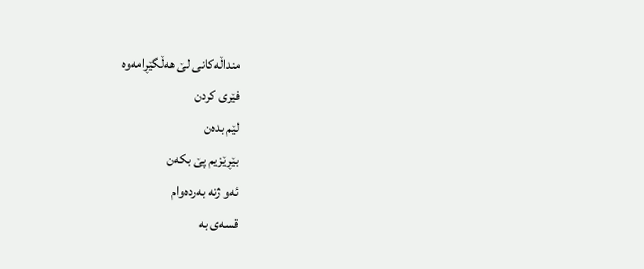منداڵەکانی لێ هەڵگێڕامەوە
فێری کردن
لێم بدەن
بێڕێزیم پێ بکەن
ئەو ژنە بەردەوام
قسەی بە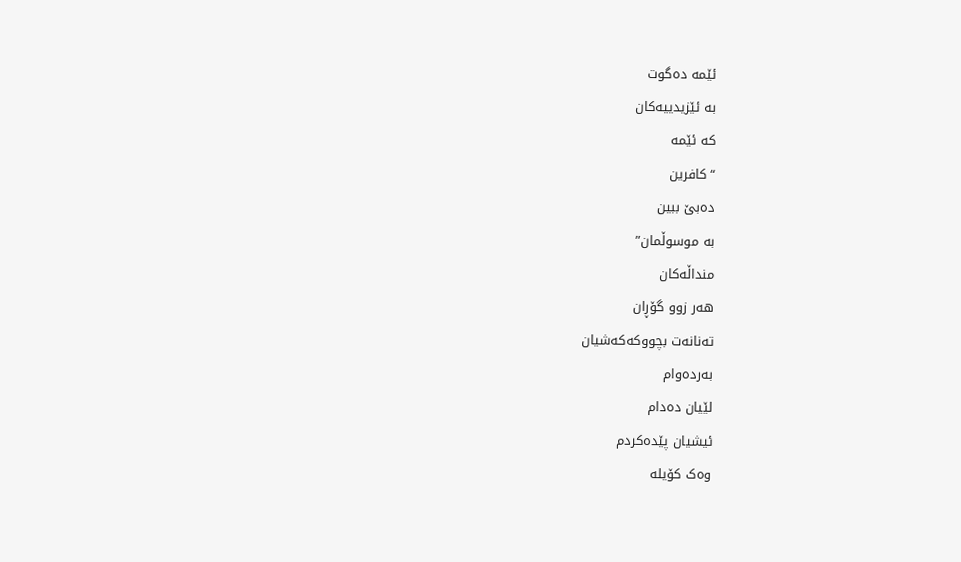ئێمە دەگوت
بە ئێزیدییەکان
کە ئێمە
“کافرین
دەبێ ببین
بە موسوڵمان”
منداڵەکان
هەر زوو گۆڕان
تەنانەت بچووکەکەشیان
بەردەوام
لێیان دەدام
ئیشیان پێدەکردم
وەک کۆیلە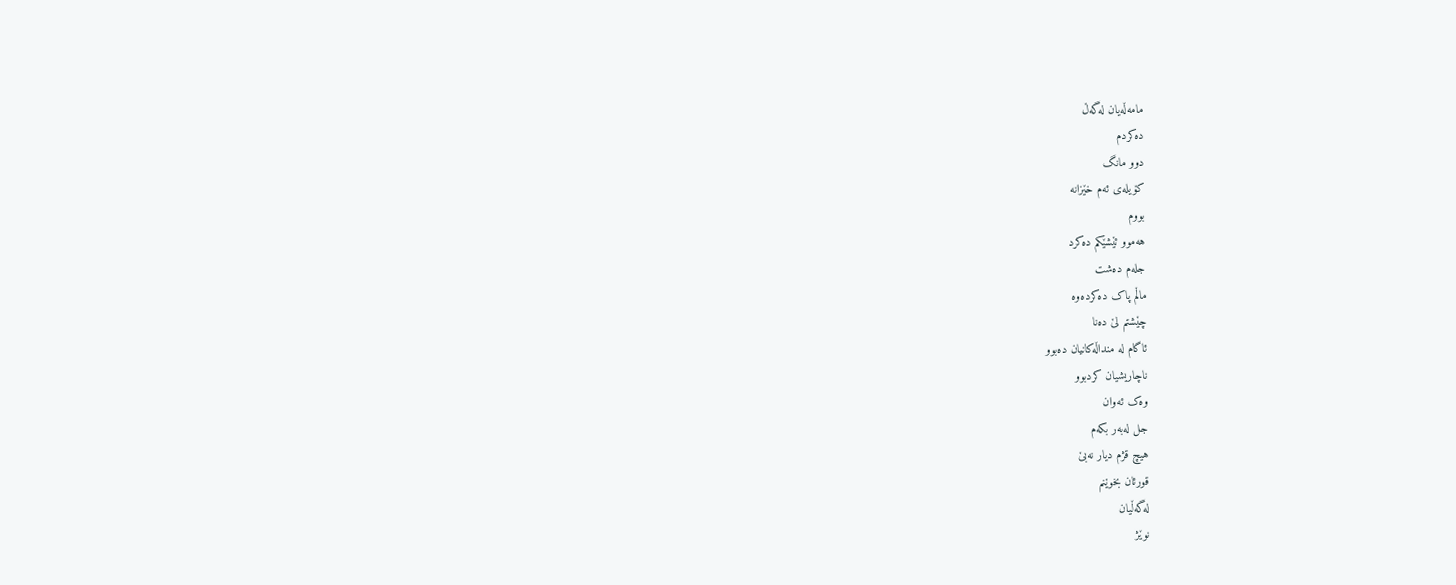مامەڵەیان لەگەڵ
دەکردم
دوو مانگ
کۆیلەی ئەم خێزانە
بووم
هەموو ئێشێکم دەکرد
جلەم دەشت
ماڵم پاک دەکردەوە
چێشتم لێ دەنا
ئاگام لە منداڵەکانیان دەبوو
ناچاریشیان کردبوو
وەک ئەوان
جل لەبەر بکەم
هیچ قژم دیار نەبێ
قورئان بخوێنم
لەگەڵیان
نوێژ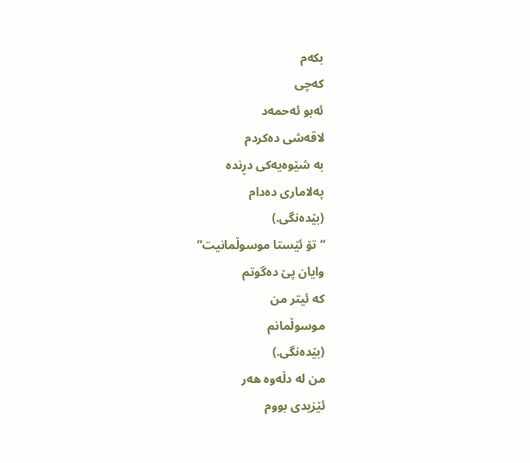بکەم
کەچی
ئەبو ئەحمەد
لاقەشی دەکردم
بە شێوەیەکی دڕندە
پەلاماری دەدام
(بێدەنگی.)
“تۆ ئێستا موسوڵمانیت”
وایان پێ دەگوتم
کە ئیتر من
موسوڵمانم
(بێدەنگی.)
من لە دڵەوە هەر
ئێزیدی بووم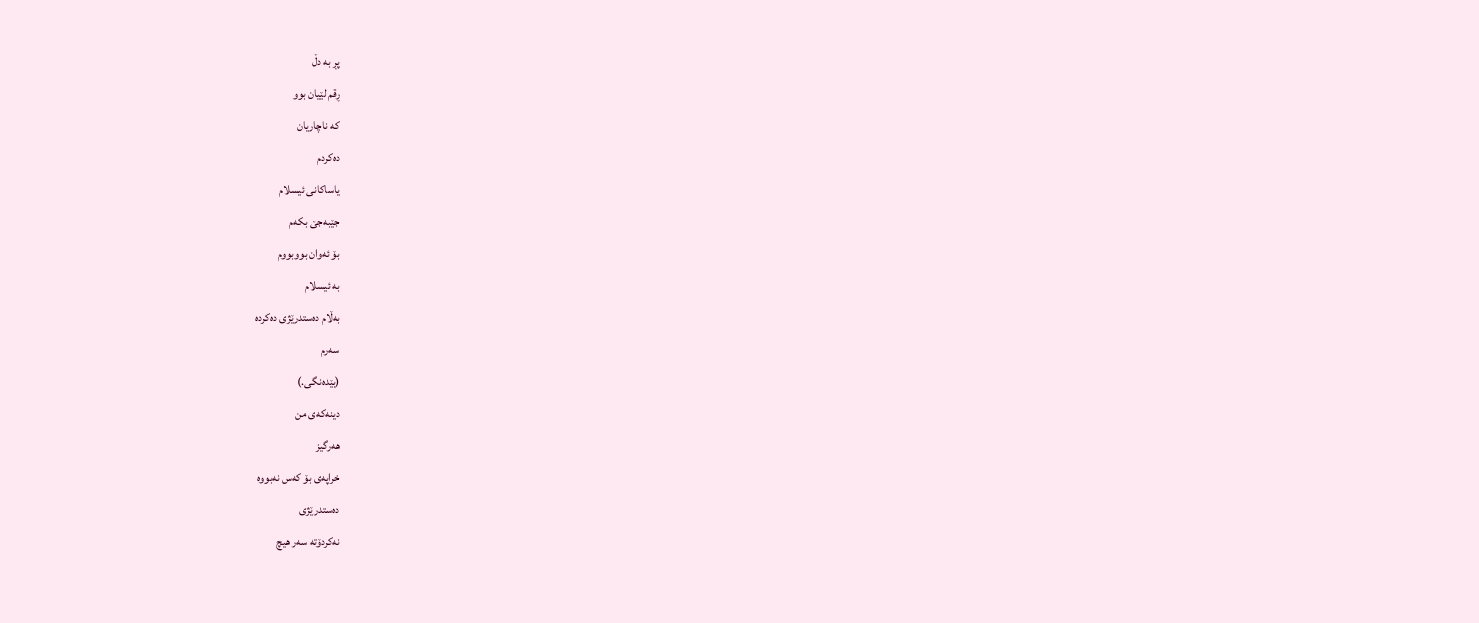پڕ بە دڵ
ڕقم لێیان بوو
کە ناچاریان
دەکردم
یاساکانی ئیسلام
جێبەجێ بکەم
بۆ ئەوان بووبووم
بە ئیسلام
بەڵام دەستدرێژی دەکردە
سەرم
(بێدەنگی.)
دینەکەی من
هەرگیز
خراپەی بۆ کەس نەبووە
دەستدرێژی
نەکردۆتە سەر هیچ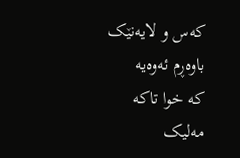کەس و لایەنێک
باوەڕم ئەوەیە
کە خوا تاکە
مەلیک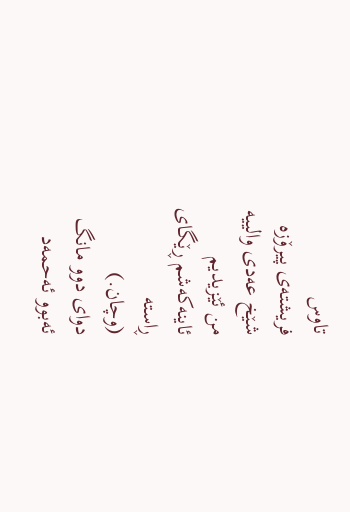تاوس
فریشتەی پیرۆزە
شێخ عەدی والییە
من ئێزیدیم
ئاینەکەشم ڕێگای
ڕاستە
(وچان.)
دوای دوو مانگ
ئەبوو ئەحمەد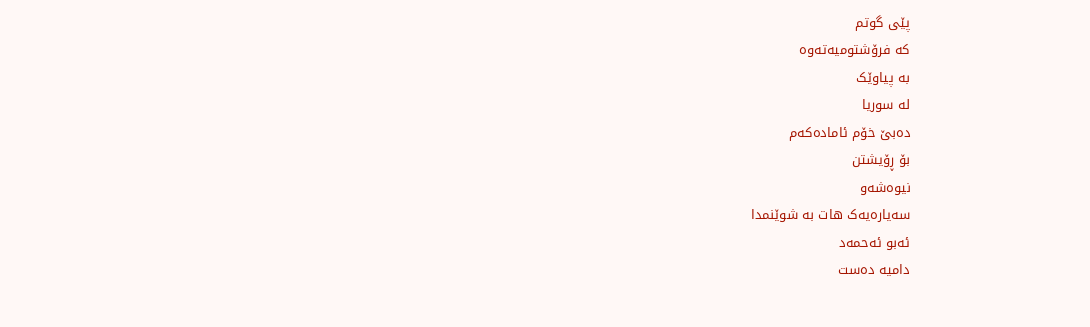پێی گوتم
کە فرۆشتومیەتەوە
بە پیاوێک
لە سوریا
دەبێ خۆم ئامادەکەم
بۆ ڕۆیشتن
نیوەشەو
سەیارەیەک هات بە شوێنمدا
ئەبو ئەحمەد
دامیە دەست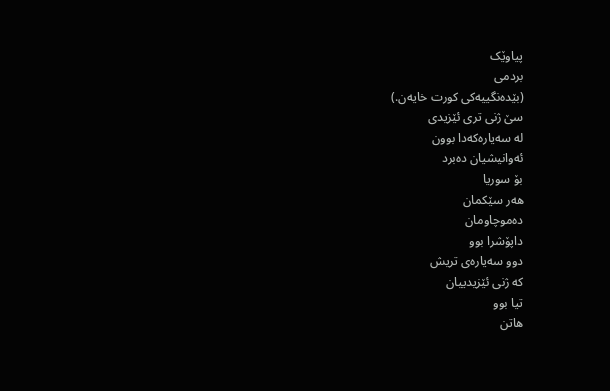پیاوێک
بردمی
(بێدەنگییەکی کورت خایەن.)
سێ ژنی تری ئێزیدی
لە سەیارەکەدا بوون
ئەوانیشیان دەبرد
بۆ سوریا
هەر سێکمان
دەموچاومان
داپۆشرا بوو
دوو سەیارەی تریش
کە ژنی ئێزیدییان
تیا بوو
هاتن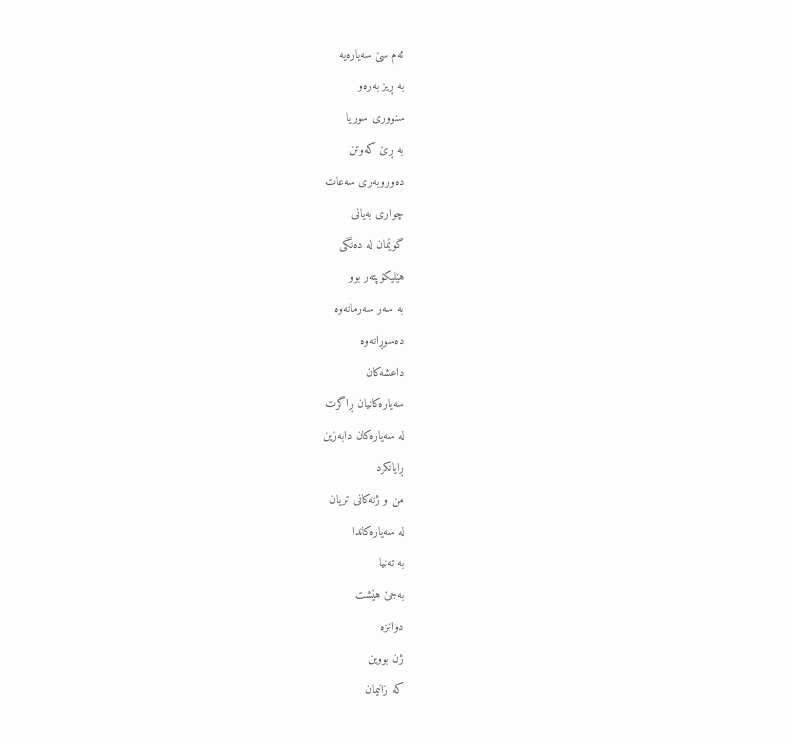ئەم سێ سەیارەیە
بە ڕیز بەرەو
سنووری سوریا
بە ڕێ کەوتن
دەوروبەری سەعات
چواری بەیانی
گوێمان لە دەنگی
هێلیکۆپتەر بوو
بە سەر سەرمانەوە
دەسوڕانەوە
داعشەکان
سەیارەکانیان ڕاگرت
لە سەیارەکان دابەزین
ڕایانکرد
من و ژنەکانی تریان
لە سەیارەکاندا
بە تەنیا
بەجێ هێشت
دوانزە
ژن بووین
کە زانیمان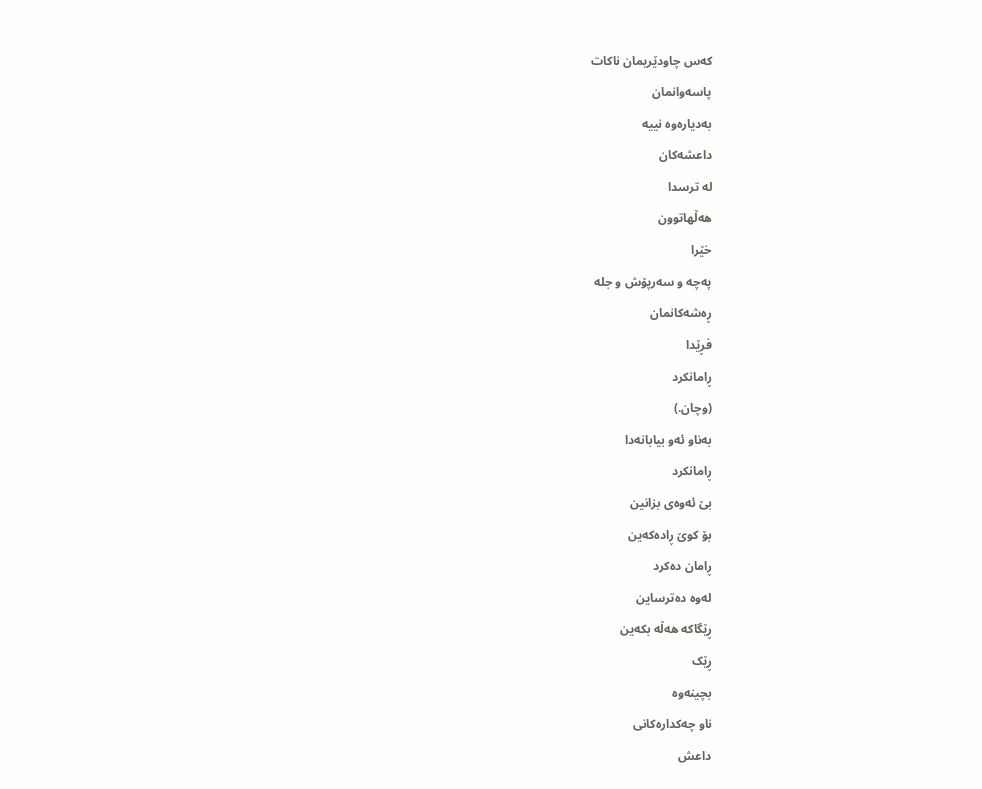کەس چاودێریمان ناکات
پاسەوانمان
بەدیارەوە نییە
داعشەکان
لە ترسدا
هەڵهاتوون
خێرا
پەچە و سەرپۆش و جلە
ڕەشەکانمان
فڕێدا
ڕامانکرد
(وچان.)
بەناو ئەو بیابانەدا
ڕامانکرد
بێ ئەوەی بزانین
بۆ کوێ ڕادەکەین
ڕامان دەکرد
لەوە دەترساین
ڕێگاکە هەڵە بکەین
ڕێک
بچینەوە
ناو چەکدارەکانی
داعش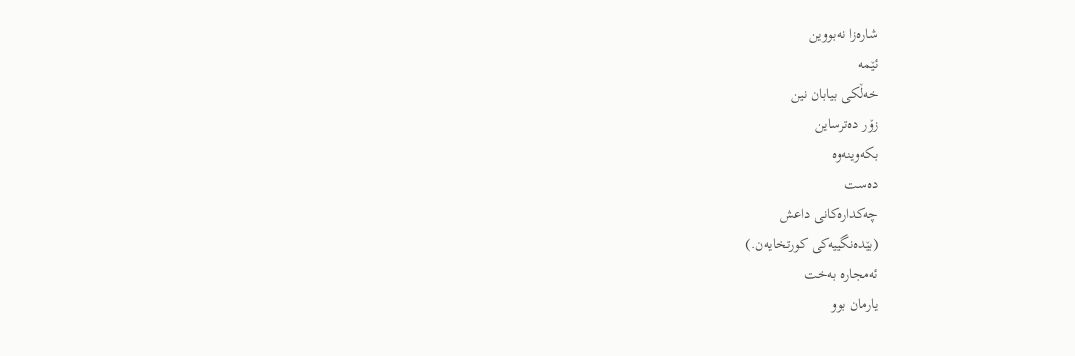شارەزا نەبووین
ئێمە
خەڵکی بیابان نین
زۆر دەترساین
بکەوینەوە
دەست
چەکدارەکانی داعش
(بێدەنگییەکی کورتخایەن.)
ئەمجارە بەخت
یارمان بوو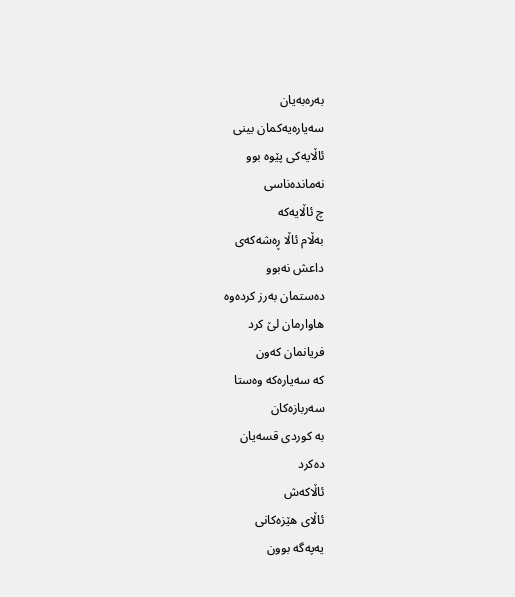بەرەبەیان
سەیارەیەکمان بینی
ئاڵایەکی پێوە بوو
نەماندەناسی
چ ئاڵایەکە
بەڵام ئاڵا ڕەشەکەی
داعش نەبوو
دەستمان بەرز کردەوە
هاوارمان لێ کرد
فریانمان کەون
کە سەیارەکە وەستا
سەربازەکان
بە کوردی قسەیان
دەکرد
ئاڵاکەش
ئاڵای هێزەکانی
یەپەگە بوون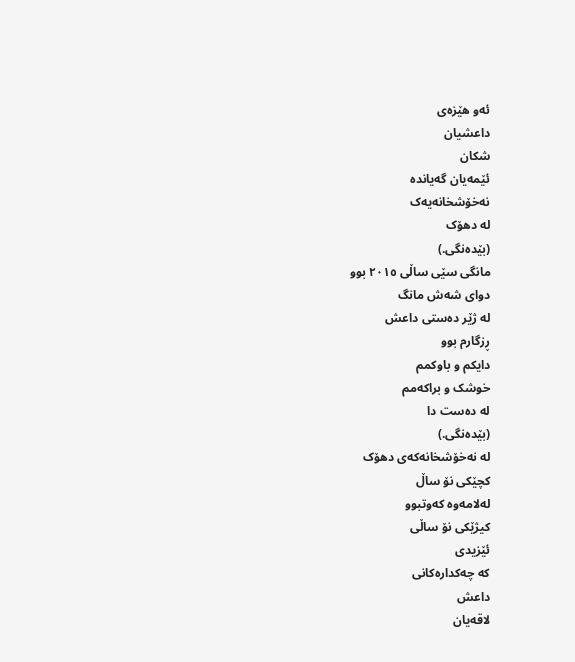ئەو هێزەی
داعشیان
شکان
ئێمەیان گەیاندە
نەخۆشخانەیەک
لە دهۆک
(بێدەنگی.)
مانگی سێی ساڵی ٢٠١٥ بوو
دوای شەش مانگ
لە ژێر دەستی داعش
ڕزگارم بوو
دایکم و باوکمم
خوشک و براکەمم
لە دەست دا
(بێدەنگی.)
لە نەخۆشخانەکەی دهۆک
کچێکی نۆ ساڵ
لەلامەوە کەوتبوو
کیژێکی نۆ ساڵی
ئێزیدی
کە چەکدارەکانی
داعش
لاقەیان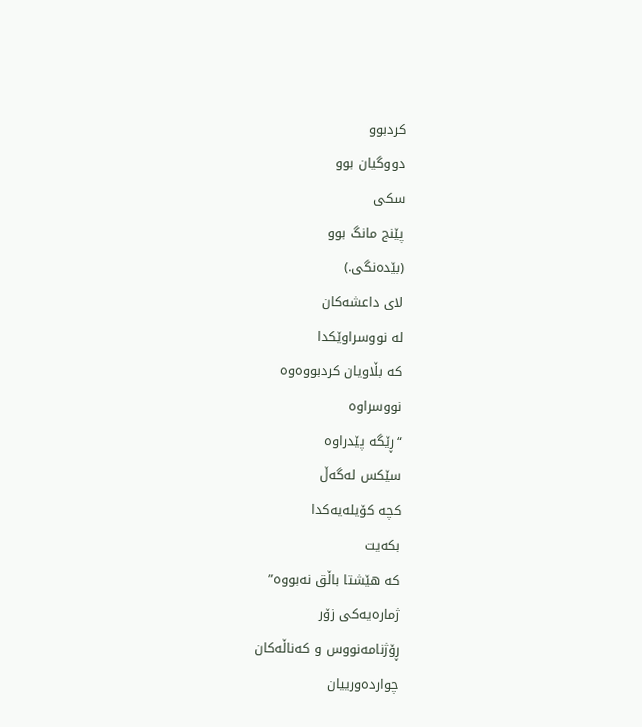کردبوو
دووگیان بوو
سکی
پێنج مانگ بوو
(بێدەنگی.)
لای داعشەکان
لە نووسراوێکدا
کە بڵاویان کردبووەوە
نووسراوە
“ڕێگە پێدراوە
سێکس لەگەڵ
کچە کۆیلەیەکدا
بکەیت
کە هێشتا باڵق نەبووە”
ژمارەیەکی زۆر
ڕۆژنامەنووس و کەناڵەکان
چواردەورییان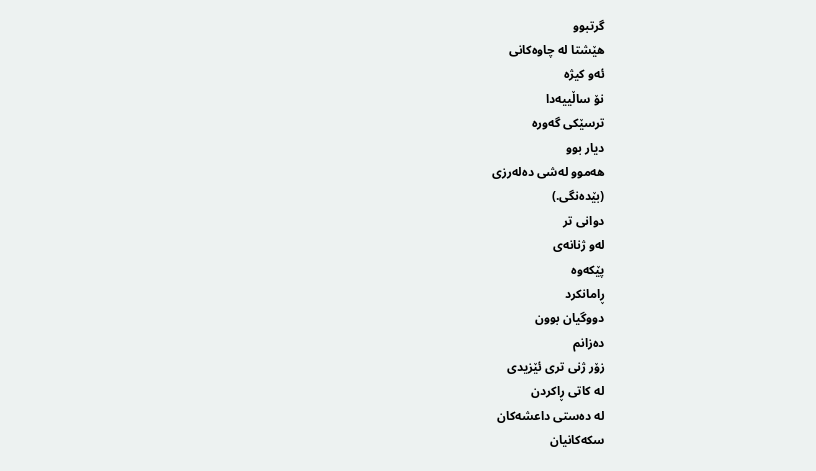گرتبوو
هێشتا لە چاوەکانی
ئەو کیژە
نۆ ساڵییەدا
ترسێکی گەورە
دیار بوو
هەموو لەشی دەلەرزی
(بێدەنگی.)
دوانی تر
لەو ژنانەی
پێکەوە
ڕامانکرد
دووگیان بوون
دەزانم
زۆر ژنی تری ئێزیدی
لە کاتی ڕاکردن
لە دەستی داعشەکان
سکەکانیان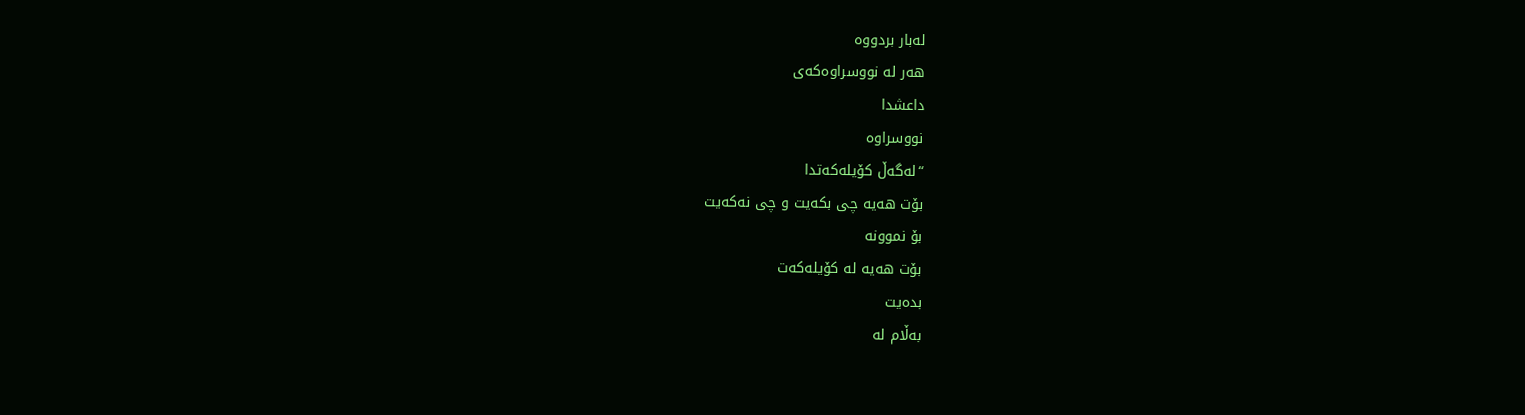لەبار بردووە
هەر لە نووسراوەکەی
داعشدا
نووسراوە
“لەگەڵ کۆیلەکەتدا
بۆت هەیە چی بکەیت و چی نەکەیت
بۆ نموونە
بۆت هەیە لە کۆیلەکەت
بدەیت
بەڵام لە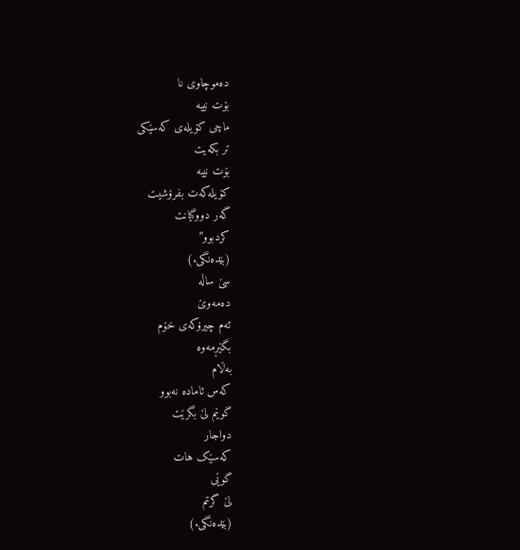دەموچاوی نا
بۆت نییە
ماچی کۆیلەی کەسێکی
تر بکەیت
بۆت نییە
کۆیلەکەت بفرۆشیت
گەر دووگیانت
کردبوو”
(بێدەنگی.)
سێ ساڵە
دەمەوێ
ئەم چیرۆکەی خۆم
بگێڕمەوە
بەڵام
کەس ئامادە نەبوو
گوێم لێ بگرێت
دواجار
کەسێک هات
گوێی
لێ گرتم
(بێدەنگی.)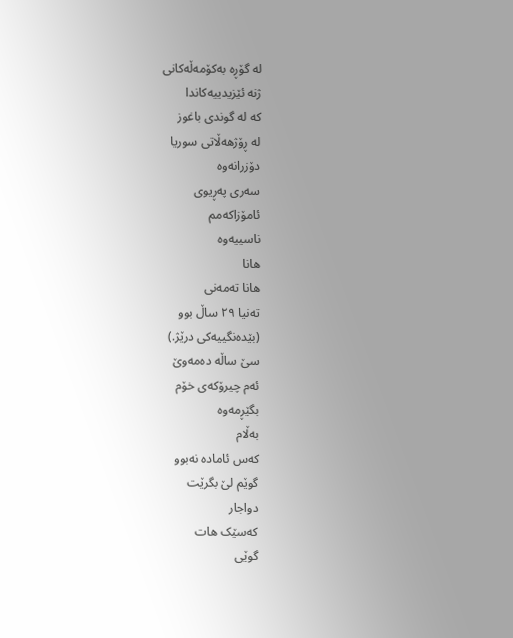لە گۆڕە بەکۆمەڵەکانی
ژنە ئێزیدییەکاندا
کە لە گوندی باغوز
لە ڕۆژهەڵاتی سوریا
دۆزرانەوە
سەری پەڕیوی
ئامۆزاکەمم
ناسییەوە
هانا
هانا تەمەنی
تەنیا ٢٩ ساڵ بوو
(بێدەنگییەکی درێژ.)
سێ ساڵە دەمەوێ
ئەم چیرۆکەی خۆم
بگێڕمەوە
بەڵام
کەس ئامادە نەبوو
گوێم لێ بگرێت
دواجار
کەسێک هات
گوێی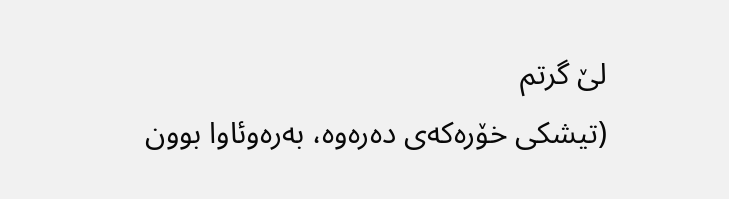لێ گرتم
(تیشکی خۆرەکەی دەرەوە، بەرەوئاوا بوون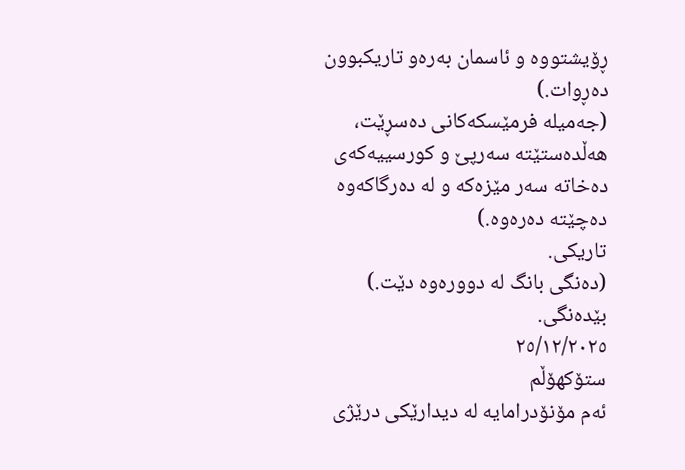ڕۆیشتووە و ئاسمان بەرەو تاریکبوون دەڕوات.)
(جەمیلە فرمێسکەکانی دەسڕێت، هەڵدەستێتە سەرپێ و کورسییەکەی دەخاتە سەر مێزەکە و لە دەرگاکەوە دەچێتە دەرەوە.)
تاریکی.
(دەنگی بانگ لە دوورەوە دێت.)
بێدەنگی.
٢٥/١٢/٢٠٢٥
ستۆکهۆڵم
ئەم مۆنۆدرامایە لە دیدارێکی درێژی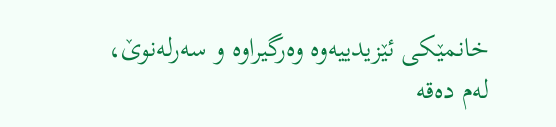خانمێکی ئێزیدییەوە وەرگیراوە و سەرلەنوێ، لەم دەقە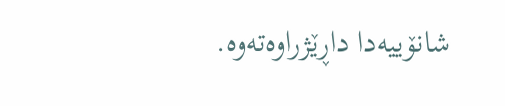شانۆییەدا داڕێژراوەتەوە.